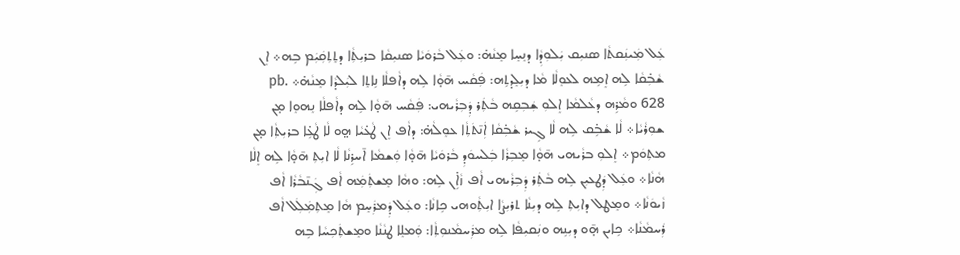ܥܲܠ ܡܲܝܢܲܩܬܵܐ ܣܢܝܼܩ ܝܲܠܘܼܕܼܵܐ ܕܢܸܚܸܐ ܡܸܢܵܗ̇: ܘܥܲܠ ܒܵܪܘܿܝܵܐ ܣܢܝܼܩܵܐ ܒܪܝܼܬܼܵܐ ܕܬܸܬܼܩܲܝܲܡ ܒܹܗ܀ ܐܸܢ ܫܵܒܼ̇ܩܵܐ ܠܹܗ ܐܸܡܹܗ ܠܥܘܸܠܵܐ ܡܵܐ ܕܝܼܠܸܕܬܹܗ: ܦܲܩܵܚ ܗ̄ܘ̣ܵܐ ܠܹܗ ܕܐܵܦܠܵܐ ܢܹܐܬܸܐ ܠܝܲܠܕܵܐ ܡܸܢܵܗ̇܀ pb. 628 ܘܡܵܪܹܗ ܕܥܵܠܡܵܐ ܐܸܠܘܼ ܫܲܒܼܩܹܗ ܒܵܬܲܪ ܕܲܒܼܪܵܝܗܝ: ܦܲܩܵܚ ܗ̄ܘ̣ܵܐ ܠܹܗ ܕܐܵܦܠܵܐ ܢܸܗܘܸܐ ܡ̣ܢ ܫܘܼܪܵܝܵܐ܀ ܠܵܐ ܫܵܒܹ̇ܩ ܠܹܗ ܠܵܐ ܓܹܝܪ ܫܵܒܼ̇ܩܵܐ ܐܲܢ̄ܬܿܬܼܵܐ ܥܘܸܠܵܗ̇: ܕܐܵܦ ܐܸܢ ܛܵܥ̇ܝܵܐ ܗ̤ܘ ܠܵܐ ܛܵܥܹ̇ܐ ܒܪܝܼܬܼܵܐ ܡ̣ܢ ܡܬܼܘܿܡ܀ ܐܸܠܘܼ ܒܪܵܝܗܝ ܗ̄ܘ̣ܵܐ ܡܸܒܼܪܵܐ ܒܲܠܚܘܿܕܼ ܒܵܪܘܿܝܵܐ ܗ̄ܘ̣ܵܐ ܘܲܫܡܵܐ ܐ̄ܚܪܹܢܵܐ ܠܵܐ ܐܝܼܬܼ ܗ̄ܘ̣ܵܐ ܠܹܗ ܐܸܠܵܐ ܗܵܢܵܐ܀ ܘܥܲܠ ܕܲܛܥܝܼܢ ܠܹܗ ܒܵܬܲܪ ܕܲܒܼܪܵܝܗܝ ܐܵܦ ܙܵܐܹ̇ܢ ܠܹܗ: ܘܗܵܐ ܡܸܫܬܲܡܲܗ ܐܵܦ ܓܲܢ̄ܒܵܪܵܐ ܐܵܦ ܙܵܝܘܿܢܵܐ܀ ܘܡܸܛܠ ܕܐܝܼܬܼ ܠܹܗ ܕܝܼܢܵܐ ܬܪܝܼܨܵܐ ܐܝܼܬܼܵܘܗܝ ܟܹܐܢܵܐ: ܘܥܲܠ ܕܲܡܪܲܚܸܡ ܗܵܐ ܡܸܬܼܡܲܠܲܠ ܐܵܦ ܪܲܚܡܵܢܵܐ܀ ܟܹܐܝܢ ܗ̣̄ܘ ܕܝܼܢܹܗ ܘܢܲܩܝܼܦܵܐ ܠܹܗ ܡܪܲܚܡܵܢܘܼܬܼܵܐ: ܘܲܡܠܸܐ ܛܢܵܢܵܐ ܘܡܸܫܬܲܟܼܚܵܐ ܒܹܗ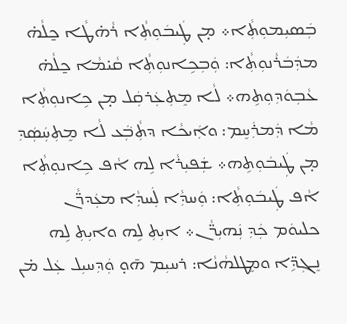ܒܲܣܝܼܡܘܼܬܼܵܐ܀ ܡ̣ܢ ܛܲܝܒܿܘܼܬܼܵܐ ܪܵܗ̇ܛܵܐ ܟ̱ܠܵܗ̇ ܡܕܲܒܿܪܵܢܘܼܬܼܵܐ: ܘܲܒܼܟܹܐܢܘܼܬܼܵܐ ܩܵܝ̇ܡܵܐ ܟ̱ܠܵܗ̇ ܥܵܒܼܘܿܕܼܘܼܬܹܗ܀ ܠܵܐ ܡܸܬܼܥܲܪܩܲܠ ܡ̣ܢ ܟܹܐܢܘܼܬܼܵܐ ܡܵܐ ܕܲܡܪܲܚܸܡ: ܘܐܲܝܟܵܐ ܕܬܼܵܒ݁ܲܥ ܠܵܐ ܡܸܬܼܚܲܣܲܕܼ ܡ̣ܢ ܛܲܝܒܿܘܼܬܹܗ܀ ܫܲܦܝܼܪܵܐ ܠܹܗ ܐܵܦ ܟܹܐܢܘܼܬܼܵܐ ܐܵܦ ܛܲܝܒܿܘܼܬܼܵܐ: ܘܲܚܕܼܵܐ ܠܲܚܕܼܵܐ ܡܥܲܕܖ̈ܵܢ ܟܠܝܘܿܡ ܟܲܕܼ ܢܲܗܝܼܖ̈ܵܢ܀ ܐܝܼܬܼ ܠܹܗ ܘܐܝܼܬܼ ܠܹܗ ܢܸܓܼܕܹ̈ܐ ܘܡܸܛܠܗܵܢܵܐ: ܪܚܝܼܡ ܗ̄ܘ̣ ܘܲܕܼܚܝܼܠ ܥܲܠ ܡ̇ܢ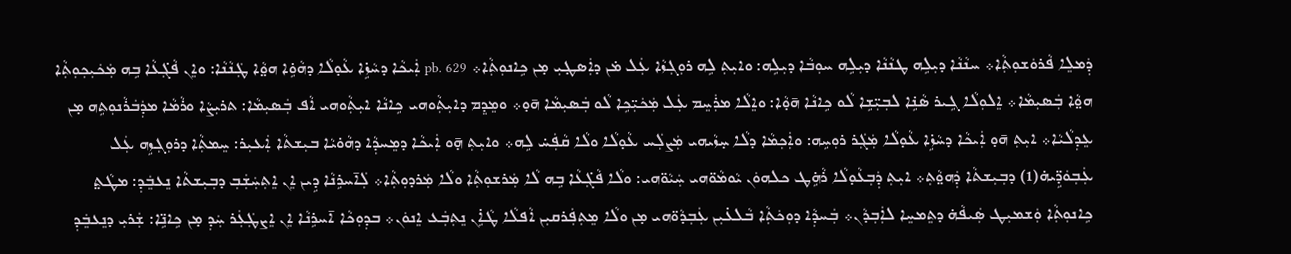ܕܲܡܠܸܐ ܦܵܪܘܿܫܘܼܬܼܵܐ܀ ܚܢܵܢܵܐ ܕܝܼܠܹܗ ܛܢܵܢܵܐ ܕܝܼܠܹܗ ܚܘܼܒܵܐ ܕܝܼܠܹܗ: ܘܐܝܼܬܼ ܠܹܗ ܪܘܼܓܼܙܵܐ ܥܲܠ ܡ̇ܢ ܕܐܲܣܛ̣ܝܼ ܡ̣ܢ ܟܹܐܢܘܼܬܼܵܐ܀ pb. 629 ܐܲܝܟܵܐ ܕܚܵܙܹ̇ܐ ܥܵܘ̣ܠܵܐ ܕܗܵܘܹ̇ܐ ܗܘ̤ܵܐ ܛܲܢܵܢܵܐ: ܘܐܸܢ ܦܵܓܼ̇ܥܵܐ ܒܹܗ ܡܲܟܿܝܼܟܼܘܼܬܼܵܐ ܗܘ̤ܵܐ ܒܲܣܝܼܡܵܐ܀ ܐܸܠܘܼܠܵܐ ܓܹܝܪ ܣܵܢܹ̇ܐ ܠܒܼܝܼ̈ܫܹܐ ܠܵܘ ܟܹܐܢܵܐ ܗ̄ܘ̣ܵܐ: ܘܐܸܠܵܐ ܡܪܲܚܸܡ ܥܲܠ ܡܲܟܿܝܼ̈ܟܹܐ ܠܵܘ ܒܲܣܝܼܡܵܐ ܗ̄ܘ̣܀ ܘܡܸܕܸܡ ܕܐܝܼܬܼܵܘܗܝ ܟܹܐܢܵܐ ܐܝܼܬܼܵܘܗܝ ܐܵܦ ܒܲܣܝܼܡܵܐ: ܬܪܝܼܨܵܐ ܘܪܵܡܵܐ ܡܕܲܒܿܪܵܢܘܼܬܹܗ ܡ̣ܢ ܥܸܕܼܠܵܝܵܐ܀ ܐܝܼܬܼ ܗ̄ܘ̣ ܐܲܝܟܵܐ ܕܚܵܙܹ̇ܐ ܥܵܘ̣ܠܵܐ ܡܲܓܲܪ ܪܘܼܚܹܗ: ܘܐܲܟܼܡܵܐ ܕܠܵܐ ܚ̣ܙܵܝܗܝ ܡܲܨܠܲܚ ܥܵܘ̣ܠܵܐ ܘܠܵܐ ܩܵܦܲܚ̇ ܠܹܗ܀ ܘܐܝܼܬܼ ܗ̣̄ܘ ܐܲܝܟܵܐ ܕܡܸܚܕܼܵܐ ܕܗܵܘ̇ܝܵܐ ܒܝܼܫܬܵܐ ܐܲܥܝܼܪ: ܚܸܡܬܼܵܐ ܕܪܘܼܓܼܙܹܗ ܥܲܠ ܥܲܒܼܘܿܕܹ̈ܝܗ̇(1) ܕܒܼܝܼܫܬܵܐ ܕܲܗܘ̤ܵܬܼ܀ ܐܝܼܬܼ ܕܲܒܼܥܵܘ̣ܠܵܐ ܪܵܗܹ̇ܛ ܟܠܗܘܿܢ ܝܵܘܡܵܘ̈ܗܝ ܚܲܝܵܘ̈ܗܝ: ܘܠܵܐ ܦܵܓܼ̇ܥܵܐ ܒܹܗ ܠܵܐ ܡܲܪܫܘܼܬܼܵܐ ܘܠܵܐ ܡܲܪܕܘܼܬܼܵܐ܀ ܠܲܐ̄ܚܪܹܢܵܐ ܕܹܝܢ ܐܸܢ ܐܸܬܼܚܲܫܲܒܼ ܕܒܼܝܼܫܬܵܐ ܢܸܥܒܸܿܕܼ: ܡܛܵܬ̤ ܟܹܐܢܘܼܬܼܵܐ ܘܲܫܡܝܼܛ ܣܲܝܦܵܗ̇ ܕܬܸܡܚܸܐ ܠܐܲܒܼܕܵܢ܀ ܒܲܚܕܼܵܐ ܕܘܼܟܿܬܼܵܐ ܒܵܠܥ̇ܝܼܢ ܥܲܒܼܕܵܘ̈ܗܝ ܡ̣ܢ ܘܠܵܐ ܡܸܬܼܦܲܪܩܝܼܢ ܐܵܦܠܵܐ ܛܵܐܹ̇ܢ ܢܸܬܼܒܲܥ ܐܸܢܘܿܢ܀ ܒܕܼܘܼܟܵܐ ܐ̄ܚܪܹܢܵܐ ܐܸܢ ܐܸܨܛܲܥܲܪ ܚܲܕܼ ܡ̣ܢ ܟܹܐܢܹ̈ܐ: ܫܲܪܝܼ ܕܢܸܥܒܸܿܕܼ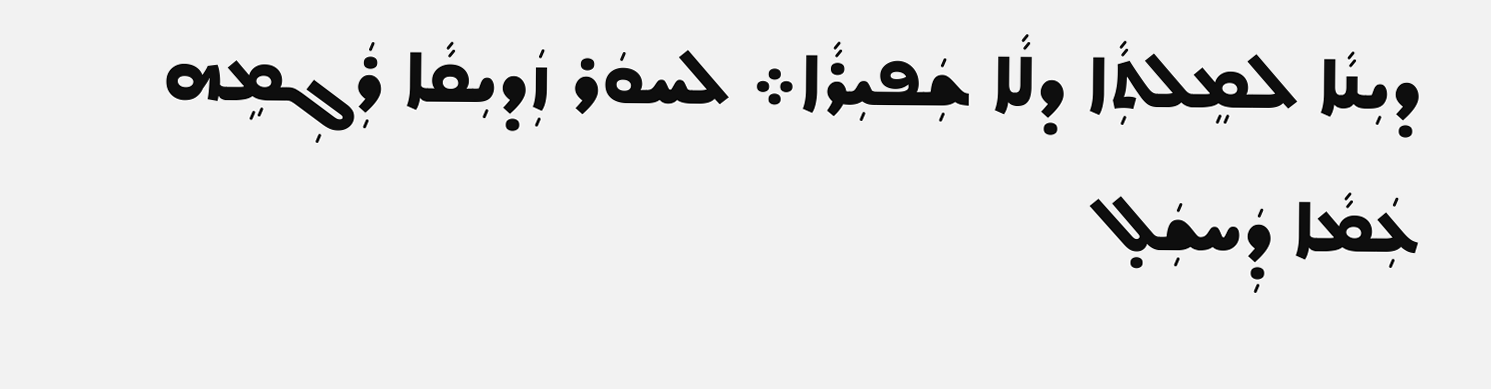ܕܝܼܢܵܐ ܠܡܸܠܬܼܵܐ ܕܠܵܐ ܫܲܦܝܼܪܵܐ܀ ܠܚܘܿܪ ܙܲܕܝܼܩܵܐ ܪܲܓܼܡܹܗ ܥܲܡܵܐ ܕܲܚܫܲܠ̣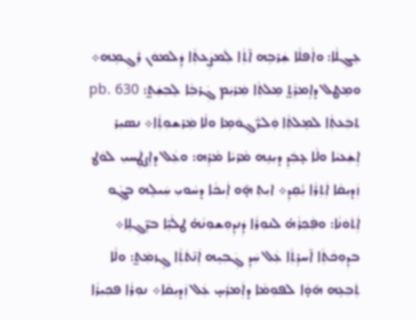ܥܸܓܼܠܵܐ: ܘܐܵܦܠܵܐ ܫܲܪܒܹܗ ܐ̄ܬܼܵܐ ܠܲܡܨܲܥܬܼܵܐ ܕܲܠܡܘܿܢ ܪܲܓܼܡܹܗ܀ ܘܡܸܛܠ ܕܐܸܡܪܲܬ̤ ܡܸܠܬܼܵܐ ܡܲܪܝܲܡ ܓܲܪܒܼܵܐ ܠܸܒܼܫܲܬ̤: pb. 630 ܬܒܲܥܬܼܵܐ ܠܡܸܠܬܼܵܐ ܘܲܠܖ̈ܵܓܼܘܿܡܹܐ ܘܠܵܐ ܡܲܪܫܘܼܬܼܵܐ܀ ܢܣܝܼܪ ܐܹܫܲܥܝܵܐ ܘܠܵܐ ܥ̣ܒܲܕܼ ܕܝܼܢܹܗ ܡܵܪܝܵܐ ܡܵܪܹܗ: ܘܥܲܠ ܕܐܸܨܛܲܚܝܼ ܠܘܿܛ ܙܲܕܝܼܩܵܐ ܐܲܬܼܪܵܐ ܝܑܼܩܸܕܼ܀ ܐܝܼܬܼ ܗ̣̄ܘ ܐܲܝܟܵܐ ܕܚܵܘܝܼ ܚܲܝܠܹܗ ܒܓܼܵܘ ܐܲܬܿܘܿܢܵܐ: ܘܦܲܟܼܪܵܗ̇ ܠܢܘܼܪܵܐ ܕܲܢܕܼܘܼܫܘܼܢܵܗ̇ ܛܠܵܝܹ̈ܐ ܒܖܸ̈ܓܼܠܹܐ܀ ܒܕܼܘܼܟܿܬܼܵܐ ܐ̄ܚܪܹܬܼܵܐ ܥܲܠ ܚܲܕܼ ܓܲܒܼܝܹܗ ܐܲܢ̄ܬܿܬܼܵܐ ܓܸܙܡܲܬ̤: ܘܠܵܐ ܬܲܒܼܥܹܗ ܗ̄ܘ̣ܵܐ ܠܦܘܼܡܵܐ ܕܐܲܡܪܲܚ̣ ܥܲܠ ܙܲܕܝܼܩܵܐ܀ ܢܘܼܪܵܐ ܦܟܼܝܼܪܵܐ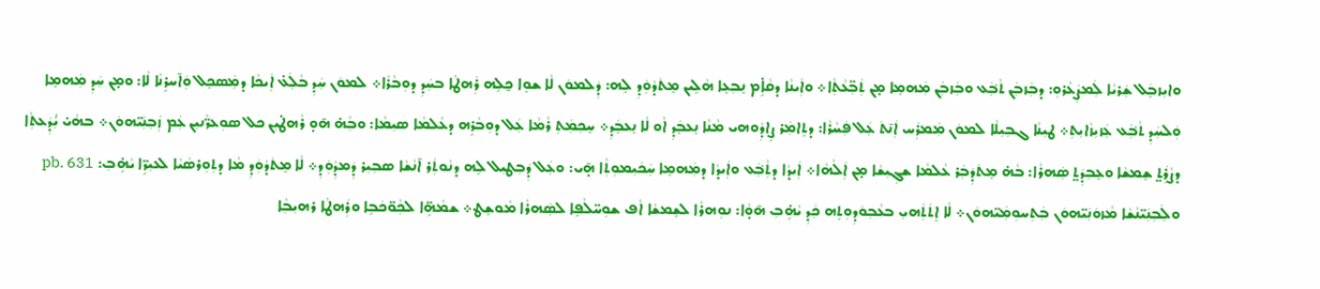ܘܐܝܼܙܒܸܿܠ ܫܲܪܝܵܐ ܠܲܡܨܲܥܵܪܘܼ: ܕܒܲܙܒܲܢ ܬܵܒ݁ܲܥ ܘܒܲܙܒܲܢ ܡܲܗܡܸܐ ܡ̣ܢ ܬܲܒܼ̈ܥܵܬܼܵܐ܀ ܘܐܲܝܢܵܐ ܕܩܵܐܹ̇ܡ ܢܸܒܼܥܸܐ ܗܵܠܹܝܢ ܡܸܬܿܕܵܘܲܕܼ ܠܹܗ: ܕܲܠܡܘܿܢ ܠܵܐ ܫܘܸܐ ܟ̱ܠܹܗ ܪܲܗܛܵܐ ܒܚܲܕܼ ܕܘܼܒܵܪܵܐ܀ ܠܡܘܿܢ ܚܲܕܼ ܒܵܠܲܥ̇ ܐܲܝܟܵܐ ܕܡܲܣܟܸܠ ܘܲܐ̄ܚܪܹܢܵܐ ܠܵܐ: ܘܡ̣ܢ ܚܲܕܼ ܡܲܗܡܸܐ ܘܲܠܚܲܕܼ ܬܵܒܲ݁ܥ ܥܲܙܝܼܙܵܐܝܼܬܼ܀ ܛܝܼܢܵܐ ܓܒܼܝܼܠܵܐ ܠܡܘܿܢ ܡܲܡܪܲܚ ܐܲܢ̄ܬܿ ܥܲܠ ܦܲܚܵܪܵܐ: ܕܬܹܐܡܲܪ ܨܹܐܕܼܵܘܗܝ ܡܵܢܵܐ ܢܸܥܒܸܿܕܼ ܐܵܘ ܠܵܐ ܢܸܥܒܸܿܕܼ܀ ܚܸܟܼܡܲܬܼ ܪܵܡܵܐ ܥܲܠ ܕܘܼܒܵܪܹܗ ܕܥܵܠܡܵܐ ܣܝܼܡܵܐ: ܘܒܼܵܗ̇ ܗ̄ܘ̣ ܪܵܗܛ̇ܝܼܢ ܟܠ ܣܘܼܥܖ̈ܵܢܝܼܢ ܥܲܡ ܙܲܒܼܢܲܝ̈ܗܘܿܢ܀ ܒܗܵܝ̇ ܝܑܼܕܲܥܬܼܵܐ ܕܨܵܪܲܬ̤ ܫܸܡܫܵܐ ܘܥܸܒܼܕܲܬ̤ ܣܲܗܪܵܐ: ܒܵܗ̇ ܡܸܬܿܕܲܒܲܪ ܥܵܠܡܵܐ ܫܓܼܝܼܫܵܐ ܡ̣ܢ ܐܲܠܵܗܵܐ܀ ܐܲܝܕܵܐ ܕܬܼܵܒ݁ܲܥ ܘܐܲܝܕܵܐ ܕܡܲܗܡܸܐ ܚܲܟܿܝܼܡܘܼܬܼܵܐ ܗ̣̄ܝ: ܘܥܲܠ ܕܲܒܼܛܝܼܠ ܠܹܗ ܕܢܵܘܬܲܪ ܐ̄ܢܵܫܵܐ ܣܒܼܝܼܪ ܕܲܡܕܼܵܘܲܕܼ܀ ܠܵܐ ܡܸܬܿܕܵܘܲܕܼ ܡܵܐ ܕܬܼܘܼܪܣܵܝܵܐ ܠܥܝܼܖܹ̈ܐ ܝܵܗܹ̇ܒܼ: pb. 631 ܘܠܲܒܼܢܲܝ̈ܢܵܫܵܐ ܡܵܙܘܿܢܲܝ̈ܗܘܿܢ ܒܲܬܼܚܘܼܡܲܝ̈ܗܘܿܢ܀ ܠܵܐ ܐܸܬܿܬܲܗܝܼ ܒܥܵܒܼܘܿܕܼܘܼܬܹܗ ܟܲܕܼ ܝܵܗܹ̇ܒܼ ܗ̄ܘ̣ܵܐ: ܢܘܼܗܪܵܐ ܠܫܸܡܫܵܐ ܐܵܦ ܫܘܼܚ̈ܠܵܦܹܐ ܠܣܲܗܪܵܐ ܡܵܘܫܸܛ܀ ܫܡܵܗܹ̈ܐ ܠܟܼܵܘ̈ܟܿܒܹܐ ܘܪܲܗܛܵܐ ܪܗܝܼܒܼܵܐ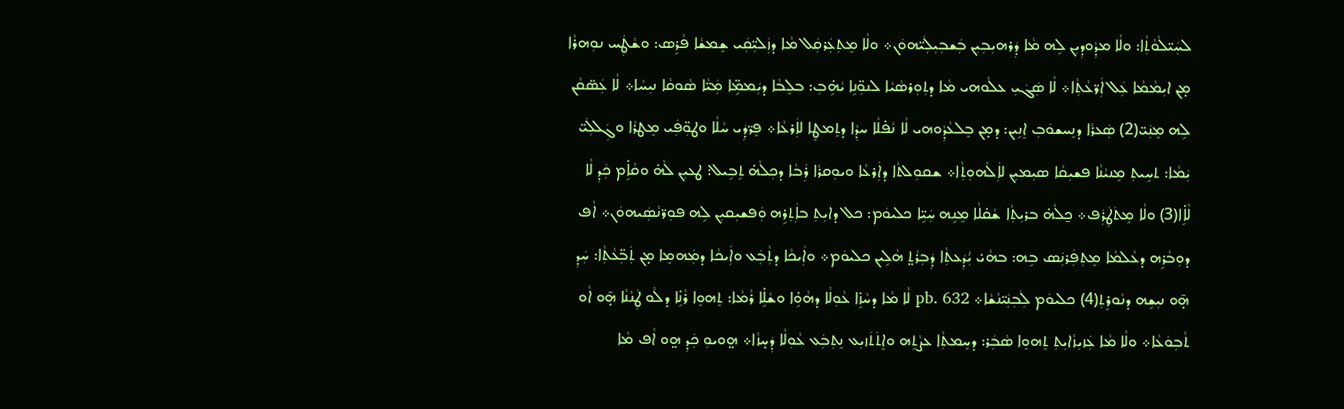ܠܚܲܝ̈ܠܵܘܵܬܼܵܐ: ܘܠܵܐ ܡܕܼܵܘܕܼܝܼܢ ܠܹܗ ܡܵܐ ܕܲܪܗܝܼܒܼܝܼܢ ܒܲܫܒܼܝܼܠܲܝ̈ܗܘܿܢ܀ ܘܠܵܐ ܡܸܬܼܥܲܪܩܲܠ ܡܵܐ ܕܙܲܠܝܼ̈ܩܲܝ ܫܸܡܫܵܐ ܦܵܪܹܣ: ܘܫܵܛܲܚ ܢܘܼܗܪܵܐ ܡ̣ܢ ܐܝܼܡܵܡܵܐ ܥܲܠ ܐܲܖ̈ܥܵܬܼܵܐ܀ ܠܵܐ ܣܲܓܿܝܼ ܥܠܵܘܗܝ ܡܵܐ ܕܬܼܘܼܪܣܵܝܵܐ ܠܢܘܼ̈ܢܹܐ ܝܵܗܹ̇ܒܼ: ܒܠܸܒܵܐ ܕܝܲܡܡܹ̈ܐ ܡܲܝ̈ܵܐ ܣܵܘܩܵܐ ܢܝܼܚܵܐ܀ ܠܵܐ ܥܲܣ̈ܩܵܢ ܠܹܗ ܡܸܢܲܝ̈(2) ܣܲܥܪܵܐ ܕܢܸܚܫܘܿܒܼ ܐܸܢܹܝܢ: ܕܡ̣ܢ ܒܸܠܥܵܕܼܵܘܗܝ ܠܵܐ ܢܵܦ̇ܠܵܐ ܚܕܼܵܐ ܕܬܸܡܛܸܐ ܠܐܲܪܥܵܐ܀ ܦܸܖ̈ܕܲܝ ܚܵܠܵܐ ܘܛܘܼ̈ܦܲܝ ܡܸܛܪܵܐ ܘܓܲܠܠܲܝ̈ ܝܲܡܵܐ: ܬܚܹܝܬܼ ܡܸܢܝܵܢܵܐ ܦܫܝܼܩܵܐ ܣܝܼܡܝܼܢ ܠܐܲܠܵܗܘܼܬܼܵܐ܀ ܫܩܘܼܠܬܵܐ ܕܐܲܪܥܵܐ ܘܝܘܼܩܪܵܐ ܪܲܒܵܐ ܕܟܼܠܵܗ̇ ܬܹܒܹܝܠ: ܛܥܝܼܢ ܠܵܗ̇ ܘܩܵܐܹ̇ܡ ܟܲܕܼ ܠܵܐ ܠܵܐܹ̇ܐ(3) ܘܠܵܐ ܡܸܬܿܛܲܪܲܦ܀ ܟ̱ܠܵܗ̇ ܒܪܝܼܬܼܵܐ ܫܵܩ̇ܠܵܐ ܡܸܢܹܗ ܚܲܝܹ̈ܐ ܟܠܝܘܿܡ: ܟܠ ܕܐܝܼܬܼ ܒܐܲܬܼܪܹܗ ܘܲܦܫܝܼܩܝܼܢ ܠܹܗ ܦܘܼܖ̈ܢܵܣܲܝܗܘܿܢ܀ ܐܵܦ ܕܘܼܒܵܪܹܗ ܕܥܵܠܡܵܐ ܡܸܬܼܦܲܪܢܲܣ ܒܹܗ: ܒܗܵܝ̇ ܝܑܼܕܲܥܬܼܵܐ ܕܲܒܼܪܵܬ̤ ܗܵܠܹܝܢ ܟܠܝܘܿܡ܀ ܘܐܲܝܟܵܐ ܕܬܼܵܒܲܥ ܘܐܲܝܟܵܐ ܕܡܲܗܡܸܐ ܡ̣ܢ ܬܲܒܼ̈ܥܵܬܼܵܐ: ܚܲܕܼ ܗ̣̄ܘ ܢܝܼܫܹܗ ܕܢܵܘܪܸܬܼ(4) ܟܠܝܘܿܡ ܠܲܒܼܢܲܝ̈ܢܵܫܵܐ܀ pb. 632 ܠܵܐ ܡܵܐ ܕܚܵܙܹ̇ܐ ܥܵܘܼܠܵܐ ܕܗܵܘܹ̇ܐ ܘܫܵܠܹ̇ܐ ܪܵܡܵܐ: ܬܸܗܘܸܐ ܪܵܢܹ̇ܐ ܕܠܵܘ ܛܲܢܵܢܵܐ ܗ̣̄ܘ ܐܵܘ ܬܵܒܼܘܿܥܵܐ܀ ܘܠܵܐ ܡܵܐ ܥܲܙܝܼܙܵܐܝܼܬܼ ܬܸܗܘܸܐ ܣܵܒܲܪ: ܕܚܸܡܬܼܵܐ ܥܨܵܬܹܗ ܘܐܸܬܿܬܿܙܝܼܥ ܢܸܬܼܒܲܥ ܥܵܘܼܠܵܐ ܕܲܚ̣ܙܵܐ܀ ܗ̤ܘܝܘܼ ܟܲܕܼ ܗ̤ܘ ܐܵܦ ܡܵܐ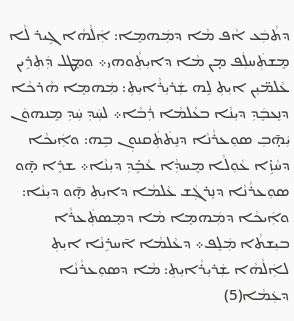ܕܬܵܒܲܥ ܐܵܦ ܡܵܐ ܕܡܲܗܡܸܐ: ܐܲܠܵܗܵܐ ܓܹܝܪ ܠܵܐ ܡܸܫܬܲܚܠܲܦ ܡ̣ܢ ܡܵܐ ܕܐܝܼܬܼܵܘܗܝ܀ ܘܡܸܛܠ ܕܲܬܼܪܹܝܢ ܥܵܠܡ̈ܝܼܢ ܐܝܼܬܼ ܠܹܗ ܫܲܪܝܼܪܵܐܝܼܬܼ: ܡܲܗܡܸܐ ܗܵܪܟܵܐ ܕܢܸܥܒܸܿܕܼ ܕܝܼܢܵܐ ܒܥܵܠܡܵܐ ܪܲܒܵܐ܀ ܠܚܲܕܼ ܚܲܕܼ ܡܸܢܗܘܿܢ ܝܲܗ̣̄ܒܼ ܣܘܼܥܪܵܢܵܐ ܕܢܸܬܿܬܲܩܢܘܼܢ ܒܹܗ: ܘܐܲܝܟܵܐ ܕܚܵܙܹ̇ܐ ܥܵܘܼܠܵܐ ܡܸܚܕܼܵܐ ܥܵܒܹ̇ܕܼ ܕܝܼܢܵܐ܀ ܫܪܸܐ ܗ̣̄ܘ ܣܘܼܥܪܵܢܵܐ ܕܢܸܪܓܲܫ ܥܵܠܡܵܐ ܕܐܝܼܬܼ ܗ̣̄ܘ ܕܝܼܢܵܐ: ܘܐܲܝܟܵܐ ܕܡܲܗܡܸܐ ܡܵܐ ܕܡܸܣܬܲܥܪܵܐ ܒܝܼܫܬܵܐ ܡܲܠܸܦ܀ ܕܥܵܠܡܵܐ ܐ̄ܚܪܹܢܵܐ ܐܝܼܬܼ ܠܐܲܠܵܗܵܐ ܫܲܪܝܼܪܵܐܝܼܬܼ: ܡܵܐ ܕܣܘܼܥܪܵܢܵܐ ܕܥܲܡܵܐ(5)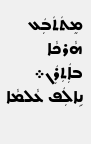ܡܸܬܿܬܿܒܲܥ ܗܵܪܟܵܐ ܒܐܲܬܼܪܲܢ܀ ܢܹܐܠܲܦ ܥܵܠܡܵܐ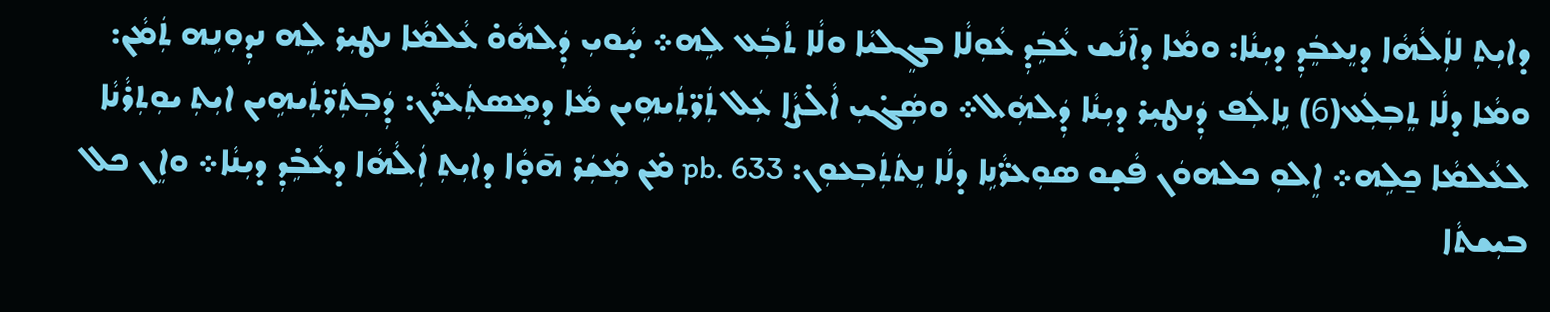ܕܐܝܼܬܼ ܠܐܲܠܵܗܵܐ ܕܢܸܥܒܸܿܕܼ ܕܝܼܢܵܐ: ܘܡܵܐ ܕܐ̄ܢܵܫ ܥܵܒܹܿܕܼ ܥܵܘܼܠܵܐ ܒܓܸܠܝܵܐ ܘܠܵܐ ܬܵܒܲܥ ܠܹܗ܀ ܚ̣ܵܘܝܼ ܕܲܠܗܵܘ̇ ܥܵܠܡܵܐ ܢܛܝܼܪ ܠܹܗ ܢܕܼܘܼܢܹܗ ܬܲܡܵܢ: ܘܡܵܐ ܕܠܵܐ ܬܸܒܼܠܲܥ(6) ܢܹܐܠܲܦ ܕܲܢܛܝܼܪ ܕܝܼܢܵܐ ܕܲܠܗܲܠ܀ ܘܣܲܓ̇ܝܼ ܐܵܠ̇ܨܵܐ ܥܲܠ ܬܲܖ̈ܬܲܝܗܹܝܢ ܡܵܐ ܕܡܸܣܬܲܥܖ̈ܵܢ: ܕܲܒܼܬܲܖ̈ܬܲܝܗܹܝܢ ܐܝܼܬܼ ܝܘܼܬܼܪܵܢܵܐ ܠܥܵܠܡܵܐ ܟ̱ܠܹܗ܀ ܐܸܠܘܼ ܟܠܗܘܿܢ ܦܵܫ̣ܘ ܣܘܼܥܖ̈ܵܢܹܐ ܕܠܵܐ ܢܸܬܿܬܲܒܼܥܘܼܢ: pb. 633 ܡ̇ܢ ܡܲܫܲܪ ܗ̄ܘ̣ܵܐ ܕܐܝܼܬܼ ܐܲܠܵܗܵܐ ܕܥܵܒܹ̇ܕܼ ܕܝܼܢܵܐ܀ ܘܐܸܢ ܟܠ ܒܝܼܫܬܵܐ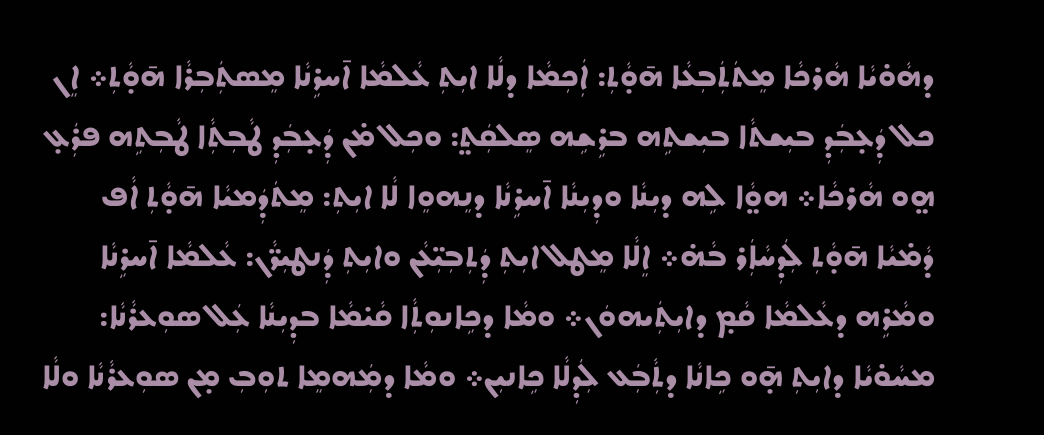ܕܗܵܘ̇ܝܵܐ ܗܵܪܟܵܐ ܡܸܬܿܬܲܒܼܥܵܐ ܗ̄ܘ̣ܵܬܼ: ܐܲܟܼܡܵܐ ܕܠܵܐ ܐܝܼܬܼ ܥܵܠܡܵܐ ܐ̄ܚܪܹܢܵܐ ܡܸܣܬܲܒܼܪܵܐ ܗ̄ܘ̣ܵܬܼ܀ ܐܸܢ ܟܠ ܕܲܥ̣ܒܲܕܼ ܒܝܼܫܬܵܐ ܒܝܼܫܬܹܗ ܒܪܹܫܹܗ ܣܸܠܩܲܬ̤: ܘܟܼܠ ܡ̇ܢ ܕܲܥ̣ܒܲܕܼ ܛܵܒܼܬܼܵܐ ܛܵܒܼܬܹܗ ܦܪܲܥ̣ ܗ̤ܘ ܗܵܪܟܵܐ܀ ܗܘ̤ܵܐ ܠܹܗ ܕܝܼܢܵܐ ܘܕܼܝܼܢܵܐ ܐ̄ܚܪܹܢܵܐ ܕܢܸܗܘܸܐ ܠܵܐ ܐܝܼܬܼ: ܡܸܬܿܕܲܡܝܵܐ ܗ̄ܘ̣ܵܬܼ ܐܵܦ ܕܵܡ̇ܝܵܐ ܗ̄ܘ̣ܵܬܼ ܠܲܕܼܚܵܐܲܪ ܒܵܗ̇܀ ܐܸܠܵܐ ܡܸܛܠ ܐܝܼܬܼ ܕܲܬܼܒܼܝܼ̈ܥܵܢ ܘܐܝܼܬܼ ܕܲܢܛܝܼܖ̈ܵܢ: ܥܵܠܡܵܐ ܐ̄ܚܪܹܢܵܐ ܘܡܵܪܹܗ ܕܥܵܠܡܵܐ ܩܵܡ̣ ܕܐܝܼܬܲܝܗܘܿܢ܀ ܘܡܵܐ ܕܟܹܐܢܘܼܬܼܵܐ ܩܵܝ̇ܡܵܐ ܒܕܼܝܼܢܵܐ ܥܲܠ ܣܘܼܥܪܵܢܵܐ: ܡܚܵܘ̇ܝܵܐ ܕܐܝܼܬܼ ܗ̣̄ܘ ܟܹܐܢܵܐ ܕܬܼܵܒܲܥ ܠܲܕܼܠܵܐ ܟܹܐܢܝܼܢ܀ ܘܡܵܐ ܕܡܲܗܡܸܐ ܬܘܼܒܼ ܡ̣ܢ ܣܘܼܥܪܵܢܵܐ ܘܠܵܐ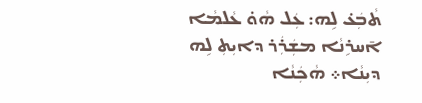ܬܵܒܲܥ̇ ܠܹܗ: ܥܲܠ ܗܵܘ̇ ܥܵܠܡܵܐ ܐ̄ܚܪܹܢܵܐ ܡܫܲܪܲܪ ܕܐܝܼܬܼ ܠܹܗ ܕܝܼܢܵܐ܀ ܗܵܟܲܢܵܐ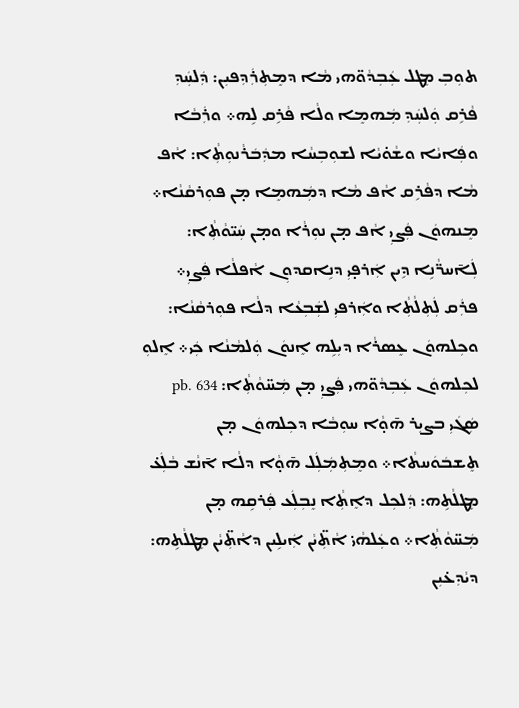ܬܘܼܒܼ ܡܸܛܠ ܥܲܒܼܕܵܘ̈ܗܝ ܡܵܐ ܕܡܸܬܼܪܲܕܼܦܝܼܢ: ܕܲܠܚܲܕܼ ܦܵܪܹܩ ܘܲܠܚܲܕܼ ܡܲܗܡܸܐ ܘܠܵܐ ܦܵܪܹܩ ܠܹܗ܀ ܘܪܲܒܵܐ ܘܦܲܐܝܵܐ ܘܫܵܘ̇ܝܵܐ ܠܫܘܼܒܼܚܵܐ ܡܕܲܒܿܪܵܢܘܼܬܼܵܐ: ܐܵܦ ܡܵܐ ܕܦܵܪܹܩ ܐܵܦ ܡܵܐ ܕܡܲܗܡܸܐ ܡ̣ܢ ܦܘܼܪܩܵܢܵܐ܀ ܡܸܢܗܘܿܢ ܦܲܨܝܼ ܐܵܦ ܡ̣ܢ ܢܘܼܪܵܐ ܘܡ̣ܢ ܚܲܝ̈ܘܵܬܼܵܐ: ܠܲܐ̄ܚܖ̈ܵܢܹܐ ܕܹܝܢ ܐܲܪܦ̣ܝܼ ܕܢܹܐܩܕܘܼܢ ܐܵܦܠܵܐ ܦܲܨܝܼ܀ ܦܪܲܩ ܠܲܬܼܠܵܬܼܵܐ ܘܐܲܪܦܝܼ ܠܫܲܒܼܥܵܐ ܕܠܵܐ ܦܘܼܪܩܵܢܵܐ: ܘܟܼܠܗܘܿܢ ܥܸܣܪܵܐ ܕܝܼܠܹܗ ܐܸܢܘܿܢ ܘܲܠܡܵܢܵܐ ܟܲܝ܀ ܐܸܠܘܼ ܠܟܼܠܗܘܿܢ ܥܲܒܼܕܵܘ̈ܗܝ ܦܲܨܝܼ ܡ̣ܢ ܡܲܚ̈ܘܵܬܼܵܐ: pb. 634 ܣܲܓܿܝܼ ܒܨܝܼܪ ܗ̄ܘ̣ܵܐ ܚܘܼܒܵܐ ܕܟܼܠܗܘܿܢ ܡ̣ܢ ܬܸܫܒܿܘܿܚܬܵܐ܀ ܘܡܸܬܼܡܲܠܲܠ ܗ̄ܘ̣ܵܐ ܕܠܵܐ ܐ̄ܢܵܫ ܒܵܠܲܥ̇ ܡܸܛܠܵܬܹܗ: ܕܲܠܟܼܠ ܕܐܸܬܼܵܐ ܢܸܒܼܠܲܥ ܦܲܪܩܹܗ ܡ̣ܢ ܡܲܚ̈ܘܵܬܼܵܐ܀ ܘܥܲܠܗܵܝ̇ ܐܵܬܼ̈ܝܵܢ ܐܲܝܠܹܝܢ ܕܐܵܬܼ̈ܝܵܢ ܡܸܛܠܵܬܹܗ: ܕܝܵܕܼܥ̇ܝܼܢ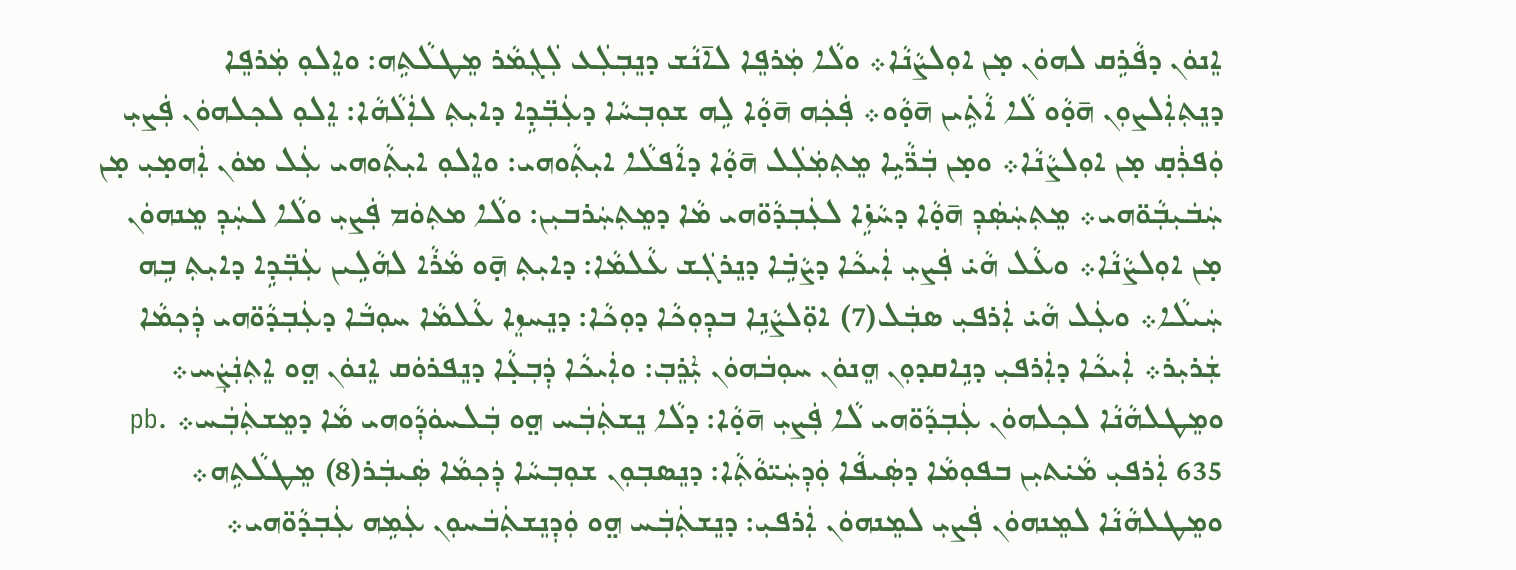ܐܸܢܘܿܢ ܕܦܵܪܹܩ ܠܗܘܿܢ ܡ̣ܢ ܐܘܼܠܨܵܢܵܐ܀ ܘܠܵܐ ܡܲܪܦܸܐ ܠܐ̄ܢܵܫ ܕܢܸܒܼܠܲܥ ܠܲܓܼܡܵܪ ܡܸܛܠܵܬܹܗ: ܘܐܸܠܘܼ ܡܲܪܦܸܐ ܕܢܸܬܼܐܲܠܨܘܼܢ ܗ̄ܘ̣ܵܘ ܠܵܐ ܐܵܬܹ̇ܝܢ ܗ̄ܘ̣ܵܘ܀ ܦܲܟܲܗ ܗ̄ܘ̣ܵܐ ܠܹܗ ܫܘܼܒܼܚܵܐ ܕܥܲܒܼ̈ܕܹܐ ܕܐܝܼܬܼ ܠܐܲܠܵܗܵܐ: ܐܸܠܘܼ ܠܟܼܠܗܘܿܢ ܦܲܨܝܼ ܘܲܦܪܲܩ̣ ܡ̣ܢ ܐܘܼܠܨܵܢܵܐ܀ ܘܡ̣ܢ ܒܲܖ̈ܵܝܹܐ ܡܸܬܼܡܲܠܲܠ ܗ̄ܘ̣ܵܐ ܕܐܵܦܠܵܐ ܐܝܼܬܼܵܘܗܝ: ܘܐܸܠܘܼ ܐܝܼܬܼܵܘܗܝ ܥܲܠ ܡܘܿܢ ܐܲܗܡ̣ܝܼ ܡ̣ܢ ܚܲܒܿܝܼܒܼܵܘ̈ܗܝ܀ ܡܸܬܼܚܲܣܲܕܼ ܗ̄ܘ̣ܵܐ ܕܚܵܙܹ̇ܐ ܠܥܲܒܼܕܵܘ̈ܗܝ ܡܵܐ ܕܡܸܬܼܚܲܪܒܝܼܢ: ܘܠܵܐ ܡܬܼܘܿܡ ܦܲܨܝܼ ܘܠܵܐ ܠܚܲܕܼ ܡܸܢܗܘܿܢ ܡ̣ܢ ܐܘܼܠܨܵܢܵܐ܀ ܘܥܵܠ ܗܵܝ̇ ܦܲܨܝܼ ܐܲܝܟܵܐ ܕܨܵܒܹ̇ܐ ܕܢܸܪܓܲܫ ܥܵܠܡܵܐ: ܕܐܝܼܬܼ ܗ̣̄ܘ ܡܵܪܵܐ ܠܗܵܠܹܝܢ ܥܲܒܼ̈ܕܹܐ ܕܐܝܼܬܼ ܒܹܗ ܚܲܝܠܵܐ܀ ܘܥܲܠ ܗܵܝ̇ ܐܲܪܦܝܼ ܣܒܲܠ(7) ܐܘܼ̈ܠܨܵܢܹܐ ܒܕܼܘܼܟܵܐ ܕܘܼܟܵܐ: ܕܢܸܚܙܸܐ ܥܵܠܡܵܐ ܚܘܼܒܵܐ ܕܥܲܒܼܕܵܘ̈ܗܝ ܕܲܟܼܡܵܐ ܫܲܪܝܼܪ܀ ܐܲܝܟܵܐ ܕܐܲܪܦܝܼ ܕܢܹܐܩܕܘܼܢ ܗܸܢܘܿܢ ܚܘܼܒܿܗܘܿܢ ܝܑܼܪܸܒܼ: ܘܐܲܝܟܵܐ ܕܲܒܼܥ̣ܵܐ ܕܢܸܦܪܘܿܩ ܐܸܢܘܿܢ ܗ̤ܘ ܐܸܬܼܢܲܨܲܚ܀ ܘܡܸܛܠܗܵܢܵܐ ܠܟܼܠܗܘܿܢ ܥܲܒܼܕܵܘ̈ܗܝ ܠܵܐ ܦܲܨܝܼ ܗ̄ܘ̣ܵܐ: ܕܠܵܐ ܢܸܫܬܲܒܲܚ ܗ̤ܘ ܒܲܠܚܘܿܕܼܵܘܗܝ ܡܵܐ ܕܡܸܫܬܲܒܲܚ܀ pb. 635 ܐܲܪܦܝܼ ܡܵܝ̇ܬܝܼܢ ܒܦܘܼܡܵܐ ܕܣܲܝܦܵܐ ܘܲܕܼܚܲܝ̈ܘܵܬܼܵܐ: ܕܢܸܣܒܼܘܼܢ ܫܘܼܒܼܚܵܐ ܕܲܟܼܡܵܐ ܣܲܝܒܲܪ(8) ܡܸܛܠܵܬܹܗ܀ ܘܡܸܛܠܗܵܢܵܐ ܠܡܸܢܗܘܿܢ ܦܲܨܝܼ ܠܡܸܢܗܘܿܢ ܐܲܪܦܝܼ: ܕܢܸܫܬܲܒܲܚ ܗ̤ܘ ܘܲܕܼܢܸܫܬܲܒܿܚܘܼܢ ܥܲܡܹܗ ܥܲܒܼܕܵܘ̈ܗܝ܀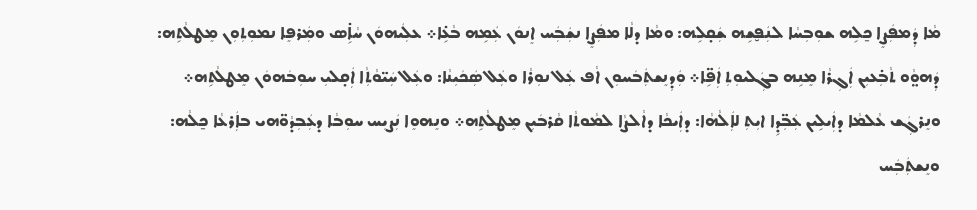ܡܵܐ ܕܲܡܦܲܨܸܐ ܟ̱ܠܹܗ ܫܘܼܒܼܚܵܐ ܠܢܲܦ̮ܫܹܗ ܫܲܩ̣ܠܹܗ: ܘܡܵܐ ܕܠܵܐ ܡܦܲܨܸܐ ܢܫܲܒܲܚ ܐܸܢܘܿܢ ܥܲܡܹܗ ܒܵܥܹ̇ܐ܀ ܥܠܲܝܗܘܿܢ ܚܵܐܹ̇ܣ ܘܡܲܪܦܸܐ ܢܡܘܼܬܼܘܼܢ ܡܸܛܠܵܬܹܗ: ܕܲܗܘ̤ܵܘ ܬܵܒܼ̇ܥܝܼܢ ܐܲܓܼܪܵܐ ܡܸܢܹܗ ܒܓܲܠܝܘܼܬܼ ܐܲܦܹ̈ܐ܀ ܘܲܕܼܢܸܫܬܲܒܿܚܘܼܢ ܐܵܦ ܥܲܠ ܢܘܼܪܵܐ ܘܥܲܠ ܣܲܟܿܝܼܢܵܐ: ܘܥܲܠ ܚܲܝ̈ܘܵܬܼܵܐ ܐܲܩ̣ܠܝܼ ܚܘܼܒܿܗܘܿܢ ܡܸܛܠܵܬܹܗ܀ ܘܢܸܪܓܲܫ ܥܵܠܡܵܐ ܕܐܲܝܠܹܝܢ ܥܲܒܼ̈ܕܹܐ ܐܝܼܬܼ ܠܐܲܠܵܗܵܐ: ܕܐܲܝܟܵܐ ܕܐܵܠܨܵܐ ܠܡܵܘܬܵܐ ܩܵܪܒܿܝܼܢ ܡܸܛܠܵܬܹܗ܀ ܘܢܸܗܘܸܐ ܢܲܨܝܼܚ ܚܘܼܒܵܐ ܕܥܲܒܼܕܵܘ̈ܗܝ ܒܐܲܪܥܵܐ ܟ̱ܠܵܗ: ܘܢܸܫܬܲܒܲܚ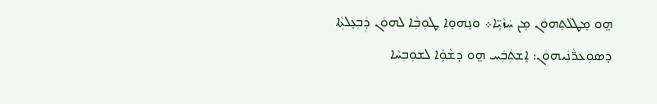ܗ̤ܘ ܡܸܛܠܵܬܼܗܘܿܢ ܡ̣ܢ ܚܲܙܵܝܹ̈ܐ܀ ܘܢܸܗܘܸܐ ܛܘܼܒܼܵܐ ܠܗܘܿܢ ܕܲܒܼܥܸܠܬܼܵܐ ܕܣܘܼܥܖ̈ܵܢܲܝܗܘܿܢ: ܐܸܫܬܲܒܲܚ ܗ̤ܘ ܕܫܵܘܹ̇ܐ ܠܫܘܼܒܼܚܵܐ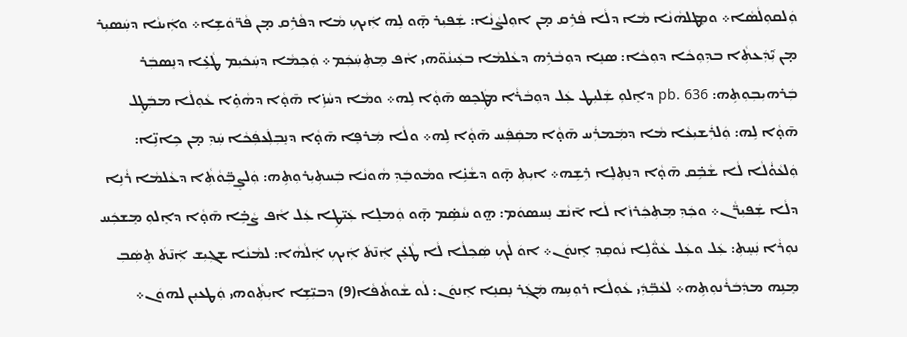ܘܲܠܩܘܼܠܵܣܵܐ܀ ܘܡܸܛܠܗܵܢܵܐ ܡܵܐ ܕܠܵܐ ܦܵܪܹܩ ܡ̣ܢ ܐܘܼܠܨܵܢܵܐ: ܫܲܦܝܼܪ ܗ̣̄ܘ ܠܹܗ ܐܲܝܟܼ ܡܵܐ ܕܦܵܪܹܩ ܡ̣ܢ ܦܵܖ̈ܘܿܫܹܐ܀ ܘܐܲܝܢܵܐ ܕܚܲܣܝܼܪ ܡ̣ܢ ܝܑܼܕܲܥܬܼܵܐ ܒܕܼܘܼܟܵܐ ܕܘܼܟܵܐ: ܣܢܸܐ ܕܘܼܒܵܪܹܗ ܕܥܵܠܡܵܐ ܒܥܲܝܢܵܘ̈ܗܝ ܐܵܦ ܡܸܬܼܚܲܟܲܡ܀ ܘܲܟܼܡܵܐ ܕܚܲܟܿܝܼܡ ܛܵܥܹ̇ܐ ܕܢܸܣܒܲܪ ܒܲܪܗܝܼܒܼܘܼܬܹܗ: pb. 636 ܕܐܸܠܘܼ ܫܲܠܝܼܛ ܥܲܠ ܕܘܼܒܵܪܵܐ ܡܛܲܟܸܣ ܗ̄ܘ̣ܵܐ ܠܹܗ܀ ܘܡܵܐ ܕܚܵܙܹ̇ܐ ܗ̄ܘ̣ܵܐ ܕܗܵܘܹ̇ܐ ܥܵܘܼܠܵܐ ܡܒܲܛܸܠ ܗ̄ܘ̣ܵܐ ܠܹܗ: ܘܲܠܪܲܫܝܼܥܵܐ ܡܵܐ ܕܡܲܡܪܲܚ ܗ̄ܘ̣ܵܐ ܡܩܲܦܲܚ ܗ̄ܘ̣ܵܐ ܠܹܗ܀ ܘܠܵܐ ܡܲܪܦܸܐ ܗ̄ܘ̣ܵܐ ܕܢܸܒܼܠܲܥܦܲܟܵܐ ܚܲܕܼ ܡ̣ܢ ܟܹܐܢܹ̈ܐ: ܘܲܠܥܵܘ̇ܵܠܵܐ ܠܵܐ ܫܵܒܹ̇ܩ ܗ̄ܘ̣ܵܐ ܕܢܸܬܼܠܸܐ ܪܹܫܹܗ܀ ܐܝܼܬܼ ܗ̣̄ܘ ܕܫܵܢܹ̇ܐ ܘܡܵܘܒܸܿܕܼ ܗܵܘܢܵܐ ܒܲܚܬܼܝܼܪܘܼܬܹܗ: ܘܲܠܨܸܒܼ̈ܘܵܬܼܵܐ ܕܥܵܠܡܵܐ ܪܵܢܹܐ ܕܠܵܐ ܫܲܦܝܼܖ̈ܵܢ܀ ܘܟܲܕܼ ܡܸܬܼܟܲܪܙܵܐ ܠܵܐ ܐ̄ܢܵܫ ܢܸܚܣܘܿܡ: ܗ̤ܘ ܚܵܣܹ̇ܡ ܗ̣̄ܘ ܘܲܡܠܸܐ ܥܲܝ̈ܛܹܐ ܥܲܠ ܐܵܦ ܨܵܒܹ̇ܐ ܗ̄ܘ̣ܵܐ ܕܐܸܠܘܼ ܡܸܫܟܲܚ ܢܘܼܪܵܐ ܢܲܚܸܬܼ: ܥܲܠ ܘܥܲܠ ܥܵܘ̈ܵܠܹܐ ܢܵܘܩܸܕܼ ܐܸܢܘܿܢ܀ ܐܘܿ ܠܵܟܼ ܣܲܟܼܠܵܐ ܠܵܐ ܛܵܥܹ̇ܢ ܐܲܢ̄ܬܿ ܐܲܝܟܼ ܐܲܠܵܗܵܐ: ܠܡܵܢܵܐ ܫܓܼܝܼܫ ܐܲܢ̄ܬܿ ܬܸܣܲܒܼ ܡܸܢܹܗ ܡܕܲܒܿܪܵܢܘܼܬܹܗ܀ ܠܥܵܒܼ̈ܕܲܝ ܥܵܘܼܠܵܐ ܪܘܼܚܹܗ ܡܲܓܲܪ ܢܸܩܢܸܐ ܐܸܢܘܿܢ: ܠܵܘ ܫܵܘܬܵܦܵܐ(9) ܕܒܝܼ̈ܫܹܐ ܐܝܼܬܼܵܘܗܝ ܘܲܛܥܝܼܢ ܠܗܘܿܢ܀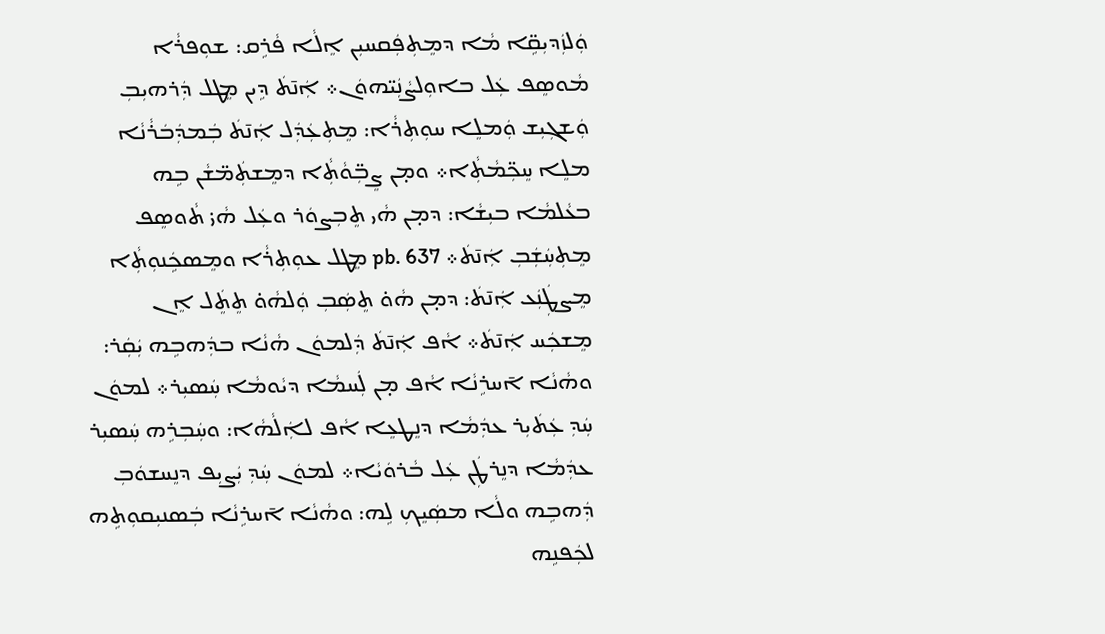ܘܲܠܙܲܕܝܼܩܹ̈ܐ ܡܵܐ ܕܡܸܬܼܦܲܩܚܝܼܢ ܐܸܠܵܐ ܦܵܪܹܩ: ܫܘܼܦܪܵܐ ܡܵܘܣܸܦ ܥܲܠ ܒܐܘܼܠܨܵܢܲܝ̈ܗܘܿܢ܀ ܐܲܢ̄ܬܿ ܕܹܝܢ ܡܸܛܠ ܕܲܪܗܝܼܒܼ ܘܲܫܓܼܝܼܫ ܘܲܡܠܸܐ ܚܘܼܬܼܪܵܐ: ܡܸܬܼܥܲܕܲܠ ܐܲܢ̄ܬܿ ܒܲܡܕܲܒܿܪܵܢܵܐ ܡܠܸܐ ܚܸܟܼ̈ܡܵܬܼܵܐ܀ ܘܡ̣ܢ ܨܸܒܼ̈ܘܵܬܼܵܐ ܕܡܸܫܬܲܡ̈ܫܵܢ ܒܹܗ ܒܥܵܠܡܵܐ ܒܝܼܫܵܐ: ܕܡ̣ܢ ܗܵܝ ܬܸܒܼܨܘܿܪ ܘܥܲܠ ܗܵܝ̇ ܬܵܘܣܸܦ ܡܸܬܼܚܲܫܲܒܼ ܐܲܢ̄ܬܿ܀ pb. 637 ܡܸܛܠ ܥܘܼܬܼܪܵܐ ܘܡܸܣܟܹܿܢܘܼܬܼܵܐ ܡܸܨܛܲܢܲܥ ܐܲܢ̄ܬܿ: ܕܡ̣ܢ ܗܵܘ̇ ܬܸܣܲܒܼ ܘܲܠܗܵܘ̇ ܬܸܬܸܿܠ ܐܸܢ ܡܸܫܟܲܚ ܐܲܢ̄ܬܿ܀ ܐܵܦ ܐܲܢ̄ܬܿ ܕܲܠܡܘܿܢ ܗܵܢܵܐ ܒܕܲܗܒܹܗ ܝܲܩܲܪ: ܘܗܵܢܵܐ ܐ̄ܚܪܹܢܵܐ ܐܵܦ ܡ̣ܢ ܠܲܚܡܵܐ ܕܝܵܘܡܵܐ ܚܲܣܝܼܪ܀ ܠܡܘܿܢ ܚܲܕܼ ܥܲܬܿܝܼܪ ܥܕܲܡܵܐ ܕܢܸܛܥܸܐ ܐܵܦ ܠܐܲܠܵܗܵܐ: ܘܚܲܒܼܪܹܗ ܚܲܣܝܼܪ ܥܕܲܡܵܐ ܕܢܸܪܛܲܢ ܥܲܠ ܒܵܪܘܿܝܵܐ܀ ܠܡܘܿܢ ܚܲܕܼ ܝܲܨܝܼܦ ܕܢܸܚܫܘܿܒܼ ܕܲܗܒܹܗ ܘܠܵܐ ܡܣܲܝܸܟܼ ܠܹܗ: ܘܗܵܢܵܐ ܐ̄ܚܪܹܢܵܐ ܒܲܣܢܝܼܩܘܼܬܹܗ ܠܟܲܦܢܹܗ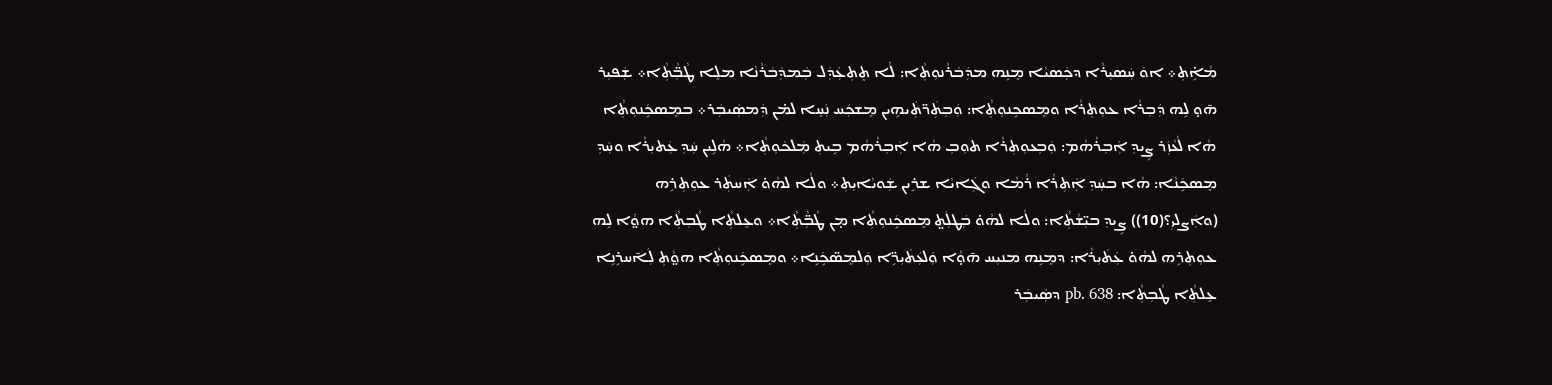ܡܵܐܹ̇ܬܼ܀ ܐܘܿ ܚܲܣܝܼܪܵܐ ܕܟܲܣܝܵܐ ܡܸܢܹܗ ܡܕܲܒܿܪܵܢܘܼܬܼܵܐ: ܠܵܐ ܬܸܬܼܥܲܕܲܠ ܒܲܡܕܲܒܿܪܵܢܵܐ ܡܠܸܐ ܛܵܒܼ̈ܵܬܼܵܐ܀ ܫܲܦܝܼܪ ܗ̄ܘ̣ ܠܹܗ ܕܲܒܼܪܵܐ ܥܘܼܬܼܪܵܐ ܘܡܸܣܟܹܢܘܼܬܼܵܐ: ܘܲܒܼܬܲܖ̈ܬܲܝܗܹܝܢ ܡܸܫܟܲܚ ܢܲܚܸܐ ܠܡ̇ܢ ܕܲܡܣܲܝܒܲܪ܀ ܒܡܸܣܟܹܿܢܘܼܬܼܵܐ ܗܵܐ ܠܵܥܵܙܲܪ ܨܹܝܕܼ ܐܲܒܼܪܵܗܵܡ: ܘܲܒܼܥܘܼܬܼܪܵܐ ܬܘܼܒܼ ܗܵܐ ܐܲܒܼܪܵܗܵܡ ܒܹܝܬܼ ܡܲܠܟܿܘܼܬܼܵܐ܀ ܗܵܠܹܝܢ ܚܲܕܼ ܥܲܬܝܼܪܵܐ ܘܚܲܕܼ ܡܸܣܟܹܿܢܵܐ: ܗܵܐ ܒܚܲܕܼ ܐܲܬܼܪܵܐ ܪܵܡܵܐ ܘܓܲܐܝܵܐ ܫܪܹܝܢ ܫܲܘܝܵܐܝܼܬܼ܀ ܘܠܵܐ ܠܗܵܘ̇ ܐܲܚܬܲܪ ܥܘܼܬܼܪܹܗ (ܘܐܲܨܠܝܼ؟(10)) ܨܹܝܕܼ ܒܝܼ̈ܫܵܬܼܵܐ: ܘܠܵܐ ܠܗܵܘ̇ ܒܲܛܠܲܬ̤ ܡܸܣܟܹܿܢܘܼܬܼܵܐ ܡ̣ܢ ܛܵܒܼ̈ܵܬܼܵܐ܀ ܘܥܸܠܬܼܵܐ ܛܵܒܼܬܼܵܐ ܗܘ̤ܵܐ ܠܹܗ ܥܘܼܬܼܪܹܗ ܠܗܵܘ̇ ܥܲܬܿܝܼܪܵܐ: ܕܡܸܢܹܗ ܡܢܝܼܚ ܗ̄ܘ̣ܵܐ ܘܲܠܥܲܬܿܝܼܖܹ̈ܐ ܘܲܠܡܸܣ̈ܟܹܿܢܹܐ܀ ܘܡܸܣܟܹܿܢܘܼܬܼܵܐ ܗܘ̤ܵܬܼ ܠܲܐ̄ܚܪܹܢܹܐ ܥܸܠܬܼܵܐ ܛܵܒܼܬܼܵܐ: pb. 638 ܕܣܲܝܒܲܪ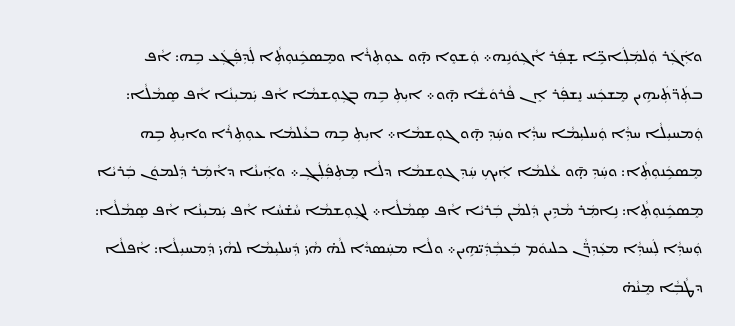ܘܐܲܓܲܪ ܘܲܠܡܲܠܲܐܟܹ̈ܐ ܫ̣ܦܲܪ ܐܵܓܼܘܿܢܹܗ܀ ܘܲܫܘܸܐ ܗ̣̄ܘ ܥܘܼܬܼܪܵܐ ܘܡܸܣܟܹܿܢܘܼܬܼܵܐ ܠܲܕܼܦܲܓܲܥ ܒܹܗ: ܐܵܦ ܒܬܲܖ̈ܬܲܝܗܹܝܢ ܡܸܫܟܲܚ ܢܸܫܦܲܪ ܐܸܢ ܦܵܪܘܿܫܵܐ ܗ̣̄ܘ܀ ܐܝܼܬܼ ܒܹܗ ܒܓܼܘܼܫܡܵܐ ܐܵܦ ܝܲܡܝܼܢܵܐ ܐܵܦ ܣܸܡܵܠܵܐ: ܘܲܡܚܝܼܠܵܐ ܚܕܼܵܐ ܘܲܚܠܝܼܡܵܐ ܚܕܼܵܐ ܘܚܲܕܼ ܗ̣̄ܘ ܓܘܼܫܡܵܐ܀ ܐܝܼܬܼ ܒܹܗ ܒܥܵܠܡܵܐ ܥܘܼܬܼܪܵܐ ܘܐܝܼܬܼ ܒܹܗ ܡܸܣܟܹܿܢܘܼܬܼܵܐ: ܘܚܲܕܼ ܗ̣̄ܘ ܥܵܠܡܵܐ ܐܲܝܟܼ ܚܲܕܼ ܓܘܼܫܡܵܐ ܕܠܵܐ ܡܸܬܼܦܲܠܲܓܼ܀ ܘܐܲܝܢܵܐ ܕܐܵܡܲܪ ܕܲܠܡܘܿܢ ܒܲܪܝܵܐ ܡܸܣܟܹܿܢܘܼܬܼܵܐ: ܢܹܐܡܲܪ ܡܵܕܹܝܢ ܕܲܠܡܵܢ ܒܲܪܝܵܐ ܐܵܦ ܣܸܡܵܠܵܐ܀ ܠܓܼܘܼܫܡܵܐ ܚܵܫ̇ܚܵܐ ܐܵܦ ܝܲܡܝܼܢܵܐ ܐܵܦ ܣܸܡܵܠܵܐ: ܘܲܚܕܼܵܐ ܠܲܚܕܼܵܐ ܡܥܲܕܼܖ̈ܵܢ ܟܠܝܘܿܡ ܒܲܥܒܼܵܕܲܝ̈ܗܹܝܢ܀ ܘܠܵܐ ܡܚܲܣܕܵܐ ܠܵܗ̇ ܗܵܝ̇ ܕܲܚܠܝܼܡܵܐ ܠܗܵܝ̇ ܕܲܡܚܝܼܠܵܐ: ܐܵܦܠܵܐ ܕܛܵܒܼܵܐ ܡܸܢܵܗ̇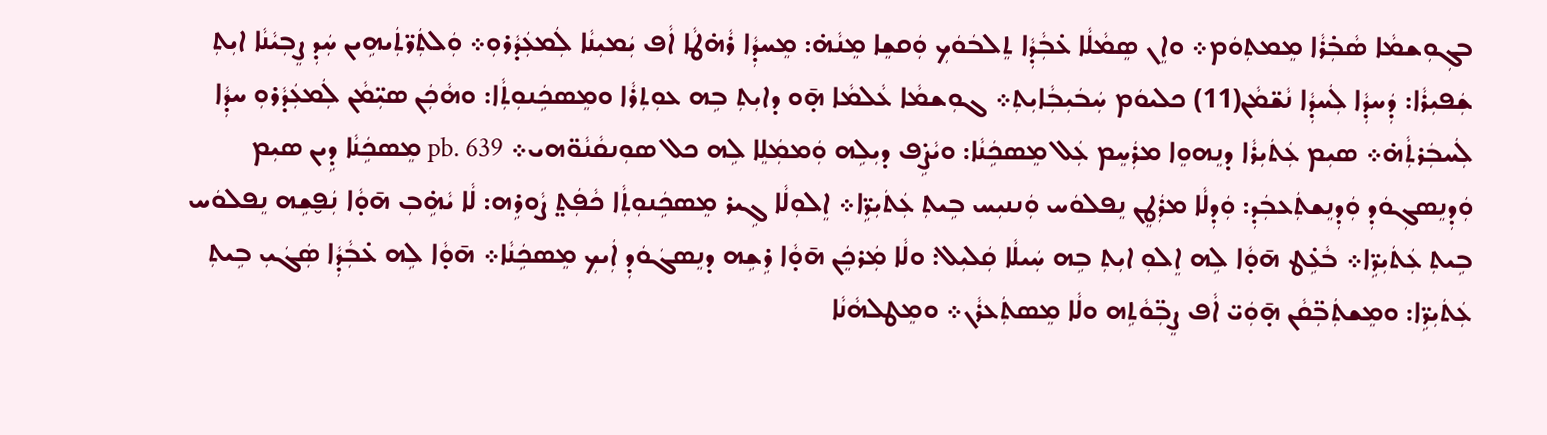ܒܓܼܘܼܫܡܵܐ ܣܵܒܼ̇ܪܵܐ ܡܸܡܬܼܘܿܡ܀ ܘܐܸܢ ܣܸܡܵܠܵܐ ܥ̇ܒܼܵܕܼܵܐ ܬܸܠܒܿܘܿܟܼ ܘܲܩܫܸܐ ܡܸܢܵܗ̇: ܡܸܚܕܼܵܐ ܪܵܗ̇ܛܵܐ ܐܵܦ ܝܲܡܝܼܢܵܐ ܠܲܡܥܲܕܵܪܘܼ܀ ܘܲܠܬܲܖ̈ܬܲܝܗܹܝܢ ܚܲܕܼ ܨܸܒܼܝܵܢܵܐ ܐܝܼܬܼ ܫܲܦܝܼܪܵܐ: ܕܲܚܕܼܵܐ ܠܲܚܕܼܵܐ ܢܵܫ̈ܡܵܢ(11) ܟܠܝܘܿܡ ܚܲܒܿܝܼܒܼܵܐܝܼܬܼ܀ ܓܘܼܫܡܵܐ ܥܵܠܡܵܐ ܗ̣̄ܘ ܕܐܝܼܬܼ ܒܹܗ ܥܘܼܬܼܪܵܐ ܘܡܸܣܟܹܿܢܘܼܬܼܵܐ: ܘܗܵܟܲܢ ܣܝܼ̈ܡܵܢ ܠܲܡܥܲܕܵܪܘܼ ܚܕܼܵܐ ܠܲܚܒܲܪܬܼܵܗ̇܀ ܣܝܼܡ ܥܲܬܿܝܼܪܵܐ ܕܢܸܗܘܸܐ ܡܪܲܚܸܡ ܥܲܠ ܡܸܣܟܹܿܢܵܐ: ܘܝܵܨܹ̇ܦ ܕܝܼܠܹܗ ܘܲܡܡܲܠܸܐ ܠܹܗ ܟܠ ܣܘܼܢܩܵܢܵܘ̈ܗܝ܀ pb. 639 ܡܸܣܟܹܿܢܵܐ ܕܹܝܢ ܣܝܼܡ ܘܲܕܼܢܸܣܓܼܘܿܕܼ ܘܲܕܼܢܸܫܬܲܥܒܲܕܼ: ܘܲܕܼܠܵܐ ܡܪܲܛܸܢ ܢܸܦܠܘܿܚ ܘܲܢܢܝܼܚ ܒܹܝܬܼ ܥܲܬܿܝܼܖܹ̈ܐ܀ ܐܸܠܘܼܠܵܐ ܓܹܝܪ ܡܸܣܟܹܿܢܘܼܬܼܵܐ ܟܵܦܲܬ̤ ܨܵܘܪܹܗ: ܠܵܐ ܝܵܗܹ̇ܒܼ ܗ̄ܘ̣ܵܐ ܢܲܦ̮ܫܹܗ ܢܸܦܠܘܿܚ ܒܹܝܬܼ ܥܲܬܿܝܼܖܹ̈ܐ܀ ܒܵܥܹ̇ܛ ܗ̄ܘ̣ܵܐ ܠܹܗ ܐܸܠܘܼ ܐܝܼܬܼ ܒܹܗ ܚܲܝܠܵܐ ܩܲܠܝܼܠ: ܘܠܵܐ ܡܲܪܟܸܿܢ ܗ̄ܘ̣ܵܐ ܪܹܫܹܗ ܕܢܸܣܓܿܘܿܕܼ ܐܲܝܟܼ ܡܸܣܟܹܿܢܵܐ܀ ܗ̄ܘ̣ܵܐ ܠܹܗ ܥ̇ܒܼܵܕܼܵܐ ܣܲܓܿܝܼ ܒܹܝܬܼ ܥܲܬܿܝܼܖܹ̈ܐ: ܘܡܸܫܬܲܒܼ̈ܩܵܢ ܗ̣̄ܘܲܝ̈ ܐܵܦ ܨܸܒܼ̈ܘܵܬܹܗ ܘܠܵܐ ܡܸܣܬܲܥܪܵܢ܀ ܘܡܸܛܠܗܵܢܵܐ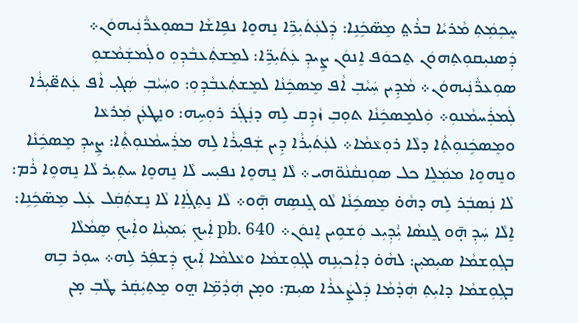ܚܸܟܼܡܲܬܼ ܡܵܪܝܵܐ ܒܪܵܬ̤ ܡܸܣ̈ܟܹܿܢܹܐ: ܕܲܠܥܲܬܿܝܼܖܹ̈ܐ ܢܸܗܘܸܐ ܢܦܹܐܫܵܐ ܒܣܘܼܥܖ̈ܵܢܲܝܗܘܿܢ܀ ܕܲܣܢܝܼܩܘܼܬܼܗܘܿܢ ܬܸܟܘܿܦ ܐܸܢܘܿܢ ܨܹܝܕܼ ܥܲܬܿܝܼܖܹ̈ܐ: ܠܡܸܫܬܲܥܒܵܕܼܘܼ ܘܠܲܡܫܲܡܵܫܘܼ ܣܘܼܥܖ̈ܵܢܲܝܗܘܿܢ܀ ܡܵܕܹܝܢ ܚܲܝܵܒܼ ܐܵܦ ܡܸܣܟܹܿܢܵܐ ܠܡܸܫܬܲܥܒܵܕܼܘܼ: ܘܚܲܝܵܒܼ ܣܲܓܝܼ ܐܵܦ ܥܲܬܧܝܼܪܵܐ ܠܲܡܪܲܚܡܵܢܘܼ܀ ܘܲܠܡܸܣܟܹܿܢܵܐ ܬܘܼܒܼ ܙܵܕܹܩ ܠܹܗ ܕܢܲܓܲܪ ܪܘܼܚܹܗ: ܘܢܸܛܥܲܢ ܡܲܪܥܵܐ ܘܡܸܣܟܹܿܢܘܼܬܼܵܐ ܕܠܵܐ ܪܘܼܥܵܡܵܐ܀ ܠܥܲܬܿܝܼܪܵܐ ܕܹܝܢ ܫܲܦܝܼܪܵܐ ܠܹܗ ܡܪܲܚܡܵܢܘܼܬܼܵܐ: ܨܹܝܕܼ ܡܸܣܟܹܿܢܵܐ ܘܢܸܗܘܸܐ ܡܡܲܠܸܐ ܟܠ ܣܘܼܢܩܵܢܵܘ̈ܗܝ܀ ܠܵܐ ܢܸܗܘܸܐ ܢܦܝܼܚ ܠܵܐ ܢܸܗܘܸܐ ܚܬܼܝܼܪ ܠܵܐ ܢܸܗܘܸܐ ܪܵܡ: ܠܵܐ ܢܲܣܒܲܪ ܠܹܗ ܕܗܵܘ̇ ܡܸܣܟܹܿܢܵܐ ܠܵܘ ܓܸܢܣܹܗ ܗ̣̄ܘ܀ ܠܵܐ ܢܸܬܼܓܲܐܸܐ ܠܵܐ ܢܸܫܬܲܩܲܠ ܥܲܠ ܡܸܣ̈ܟܹܿܢܹܐ: ܐܸܠܵܐ ܚܲܕܼ ܗ̣̄ܘ ܓܸܢܣܵܐ ܝܑܼܕܼܝܼܥ ܘܲܫܘܹܝܢ ܐܸܢܘܿܢ܀ pb. 640 ܐܲܝܟܼ ܝܲܡܝܼܢܵܐ ܘܐܲܝܟܼ ܣܸܡܵܠܵܐ ܒܓܼܘܼܫܡܵܐ ܣܝܼܡܝܼܢ: ܠܗܵܘ̇ ܕܐܲܟܝܼܢܹܗ ܠܓܼܘܼܫܡܵܐ ܘܥܵܠܡܵܐ ܐܲܝܟܼ ܕܲܫܦܲܪ ܠܹܗ܀ ܚܘܼܪ ܒܹܗ ܒܓܼܘܼܫܡܵܐ ܕܐܝܼܬܼ ܗܲܕܵܡܵܐ ܕܲܠܨܲܥܪܵܐ ܣܝܼܡ: ܘܡ̣ܢ ܗܲܕܵܡܹ̈ܐ ܗ̤ܘ ܡܸܬܼܝܲܩܲܪ ܛܵܒܼ ܡ̣ܢ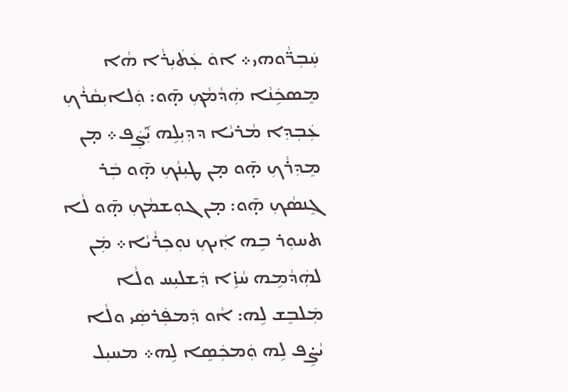ܚܲܒܼܖ̈ܵܘܗܝ܀ ܐܘܿ ܥܲܬܿܝܼܪܵܐ ܗܵܐ ܡܸܣܟܹܿܢܵܐ ܗܲܕܵܡܵܟܼ ܗ̣̄ܘ: ܘܲܠܐܝܼܩܵܪܵܟܼ ܥܲܒܼܕܼܐ ܡܵܪܝܵܐ ܕܕܼܝܼܠܹܗ ܝܑܼܨܲܦ܀ ܡ̣ܢ ܡܸܕܼܪܵܟܼ ܗ̣̄ܘ ܡ̣ܢ ܛܝܼܢܵܟܼ ܗ̣̄ܘ ܒܲܪ ܓܸܢܣܵܟܼ ܗ̣̄ܘ: ܡ̣ܢ ܓܘܼܫܡܵܟܼ ܗ̣̄ܘ ܠܵܐ ܬܚܘܼܪ ܒܹܗ ܐܲܝܟܼ ܢܘܼܟܼܪܵܝܵܐ܀ ܡܲܢ ܠܗܲܕܵܡܹܗ ܚܵܙܹ̇ܐ ܕܲܫܠܝܼܚ ܘܠܵܐ ܡܲܠܒܸܫ ܠܹܗ: ܐܵܘ ܕܲܡܦܲܪܣܲܝ ܘܠܵܐ ܝܵܨܹ̇ܦ ܠܹܗ ܘܲܡܟܲܣܸܐ ܠܹܗ܀ ܡܚܝܼܠ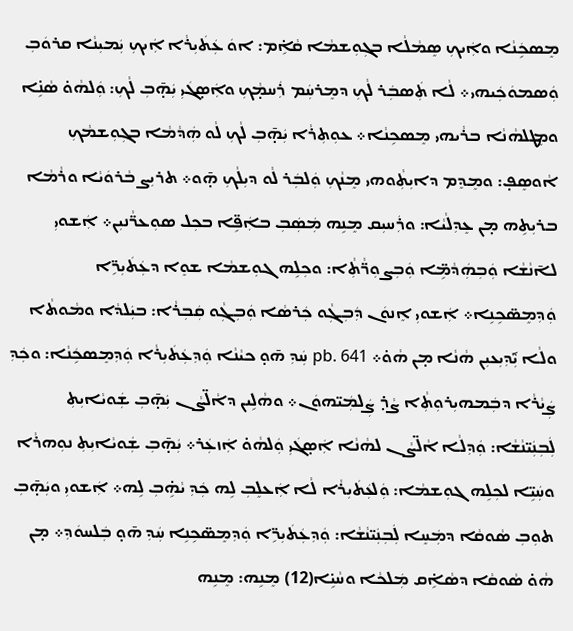ܡܸܣܟܹܿܢܵܐ ܘܐܲܝܟܼ ܣܸܡܵܠܵܐ ܒܓܼܘܼܫܡܵܐ ܩܵܐܹ̇ܡ: ܐܘܿ ܥܲܬܿܝܼܪܵܐ ܐܲܝܟܼ ܝܲܡܝܼܢܵܐ ܩܪܘܿܒܼ ܘܲܣܡܘܿܟܲܝܗܝ܀ ܠܵܐ ܬܲܣܒܲܪ ܠܵܟܼ ܕܡܸܪܚܲܡ ܪܲܚܡ̣ܵܟܼ ܘܐܲܣ̣ܓܿܝܼ ܝܲܗ̣̄ܒܼ ܠܵܟܼ: ܘܲܠܗܵܘ̇ ܣܵܢܹ̇ܐ ܘܡܸܛܠܗܵܢܵܐ ܒܪܵܝܗܝ ܡܸܣܟܹܢܵܐ܀ ܥܘܼܬܼܪܵܐ ܝܲܗ̣̄ܒܼ ܠܵܟܼ ܠܵܘ ܗܲܕܵܡܵܐ ܒܓܼܘܼܫܡܵܟܼ ܐܵܘܣܸܦ̣: ܘܡܸܕܸܡ ܕܐܝܼܬܼܵܘܗܝ ܡܸܢܵܟܼ ܘܲܠܒܲܪ ܠܵܘ ܕܝܼܠܵܟܼ ܗ̣̄ܘ܀ ܬܪܝܼܨ ܒܵܪܘܿܝܵܐ ܘܪܵܡܵܐ ܒܪܝܼܬܹܗ ܡ̣ܢ ܥܸܕܼܠܵܝܵܐ: ܘܪܲܚܝܼܩ ܡܸܢܹܗ ܡܲܣܲܒܼ ܒܐܲܦܹ̈ܐ ܒܟܼܠ ܣܘܼܥܖ̈ܵܢܝܼܢ܀ ܐܲܫܘܝܼ ܠܐ̄ܢܵܫܵܐ ܘܲܒܼܗܲܕܵܡܹ̈ܐ ܘܲܒܼܨܘܼܖ̈ܵܬܼܵܐ: ܘܟܼܠܹܗ ܓܘܼܫܡܵܐ ܫܘܸܐ ܕܥܲܬܿܝܼܖܹ̈ܐ ܘܲܕܼܡܸܣ̈ܟܹܢܹܐ܀ ܐܲܫܘܝܼ ܐܸܢܘܿܢ ܕܲܒܼܓܼܵܘ ܟܲܪܣܵܐ ܘܲܒܼܓܼܵܘ ܩܲܒܼܪܵܐ: ܒܝܲܠܕܵܐ ܘܡܵܘܬܵܐ ܘܠܵܐ ܝܑܼܕܼܝܼܥܝܼܢ ܗܵܢܵܐ ܡ̣ܢ ܗܵܘ̇܀ pb. 641 ܚܲܕܼ ܗ̄ܘ̣ ܟܝܵܢܵܐ ܘܲܕܼܥܲܬܿܝܼܪܵܐ ܘܲܕܼܡܸܣܟܹܿܢܵܐ: ܘܟܲܕܼ ܨܲܝܵܪܵܐ ܕܒܲܡܗܝܼܪܘܼܬܼܵܐ ܨܵܪ̣ ܨܲܠܡܲܝ̈ܗܘܿܢ܀ ܘܗܵܠܹܝܢ ܕܐܵܠ̈ܨܵܢ ܝܲܗ̣̄ܒܼ ܫܲܘܝܵܐܝܼܬܼ ܠܲܒܼܢܲܝ̈ܢܵܫܵܐ: ܘܲܕܼܠܵܐ ܐܵܠ̈ܨܵܢ ܠܗܵܢܵܐ ܐܲܣ̣ܓܿܝܼ ܘܲܠܗܵܘ̇ ܐܲܙܥܲܪ܀ ܝܲܗ̣̄ܒܼ ܫܲܘܝܵܐܝܼܬܼ ܢܘܼܗܪܵܐ ܘܚܲܝܹ̈ܐ ܠܟܼܠܹܗ ܓܘܼܫܡܵܐ: ܘܲܠܥܲܬܿܝܼܪܵܐ ܠܵܐ ܐܲܥܠܸܒܼ ܠܹܗ ܟܲܕܼ ܝܵܗܹ̇ܒܼ ܠܹܗ܀ ܐܲܫܘܝܼ ܘܝܲܗ̣̄ܒܼ ܬܘܼܒܼ ܣܵܘܩܵܐ ܕܡܲܚܸܐ ܠܲܒܼܢܲܝ̈ܢܵܫܵܐ: ܘܲܕܼܥܲܬܿܝܼܖܹ̈ܐ ܘܲܕܼܡܸܣ̈ܟܹܢܹܐ ܚܲܕܼ ܗ̄ܘ̣ ܒܲܠܚܘܿܕܼ܀ ܡ̣ܢ ܗܵܘ̇ ܣܵܘܩܵܐ ܕܣܵܐܹ̇ܩ ܡܲܠܟܵܐ ܘܚܵܝܹ̇ܐ(12) ܡܸܢܹܗ: ܡܸܢܹܗ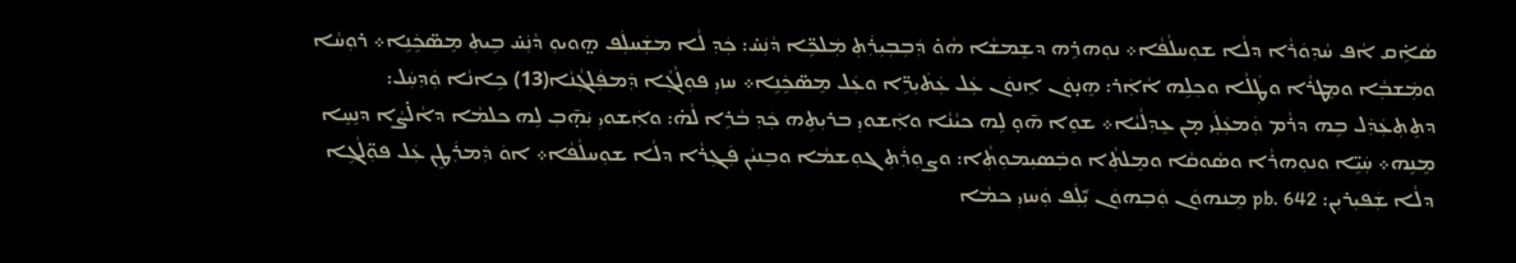ܣܵܐܹ̇ܩ ܐܵܦ ܚܵܕܼܘܿܪܵܐ ܕܠܵܐ ܫܘܼܚܠܵܦܵܐ܀ ܢܘܼܗܪܹܗ ܕܫܸܡܫܵܐ ܗܵܘ̇ ܕܲܒܼܒܼܝܼܪܲܬܼ ܡܲܠܟܹ̈ܐ ܕܵܢܲܚ̇: ܟܲܕܼ ܠܵܐ ܡܫܲܚܠܲܦ ܗ̤ܘܝܘܼ ܕܵܢܲܚ̇ ܒܹܝܬܼ ܡܸܣ̈ܟܹܿܢܹܐ܀ ܪܘܼܚܵܐ ܘܡܲܫܒܼܵܐ ܘܡܸܛܪܵܐ ܘܛܲܠܵܐ ܘܟܼܠܹܗ ܐܵܐܲܪ: ܗܸܢ̣ܘܿܢ ܐܸܢܘܿܢ ܥܲܠ ܥܲܬܿܝܼܖܹ̈ܐ ܘܥܲܠ ܡܸܣ̈ܟܹܿܢܹܐ܀ ܚܙܝܼ ܦܘܼܠܵܓܼܵܐ ܕܲܡܦܲܠܓܼܵܢܵܐ(13) ܟܹܐܢܵܐ ܘܲܕܼܚܲܠ: ܕܬܸܬܼܥܲܕܲܠ ܒܹܗ ܕܪܵܡ ܘܲܡܥܲܠܲܝ ܡ̣ܢ ܥܸܕܼܠܵܝܵܐ܀ ܫܘܸܐ ܗ̄ܘ̣ ܠܹܗ ܟܝܵܢܵܐ ܘܐܲܫܘܝܼ ܒܪܝܼܬܹܗ ܟܲܕܼ ܒܵܪܹܐ ܠܵܗ̇: ܘܐܲܫܘܝܼ ܝܲܗ̣̄ܒܼ ܠܹܗ ܟܠܡܵܐ ܕܐܵܠ̇ܨܵܐ ܕܢܸܚܸܐ ܡܸܢܹܗ܀ ܚܲܝܹ̈ܐ ܘܢܘܼܗܪܵܐ ܘܣܵܘܩܵܐ ܘܡܸܠܬܼܵܐ ܘܒܲܣܝܼܡܘܼܬܼܵܐ: ܘܨܘܼܪܲܬܼ ܓܘܼܫܡܵܐ ܘܒܸܢܝܵܢ ܦܲܓܼܪܵܐ ܕܠܵܐ ܫܘܼܚܠܵܦܵܐ܀ ܐܘܿ ܕܲܡܪܲܛܸܢ ܥܲܠ ܦܘܼ̈ܠܵܓܹܐ ܕܠܵܐ ܫܲܦܝܼܪܝܼܢ: pb. 642 ܡܸܢܗܘܿܢ ܘܲܒܼܗܘܿܢ ܝܑܼܠܲܦ ܘܲܚܙܝܼ ܟܡܵܐ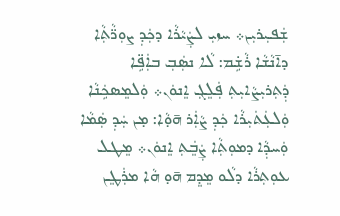ܫܲܦܝܼܪܝܼܢ܀ ܚܙܝܼ ܠܨܲܝܵܪܵܐ ܕܟܲܕܼ ܨܘܼܖ̈ܵܬܼܵܐ ܕܐ̄ܢܵܫܵܐ ܪܵܫܹ̇ܡ: ܠܵܐ ܢܣܲܒܼ ܒܐܲܦܹ̈ܐ ܕܲܬܼܪܝܼܨܵܐܝܼܬܼ ܦܲܠܸܓܼ ܐܸܢܘܿܢ܀ ܘܲܠܡܸܣܟܹܿܢܵܐ ܘܲܠܥܲܬܿܝܼܪܵܐ ܟܲܕܼ ܨܵܐܲܪ ܗ̄ܘ̣ܵܐ: ܡ̣ܢ ܚܲܕܼ ܣܲܡܵܐ ܘܲܚܕܼܵܐ ܕܡܘܼܬܼܵܐ ܨܲܒܸܿܬܼ ܐܸܢܘܿܢ܀ ܡܸܛܠ ܥܘܼܬܼܪܵܐ ܕܠܵܘ ܡܸܕܸܡ ܗ̄ܘ̣ ܗܵܐ ܡܪܲܛܸܢ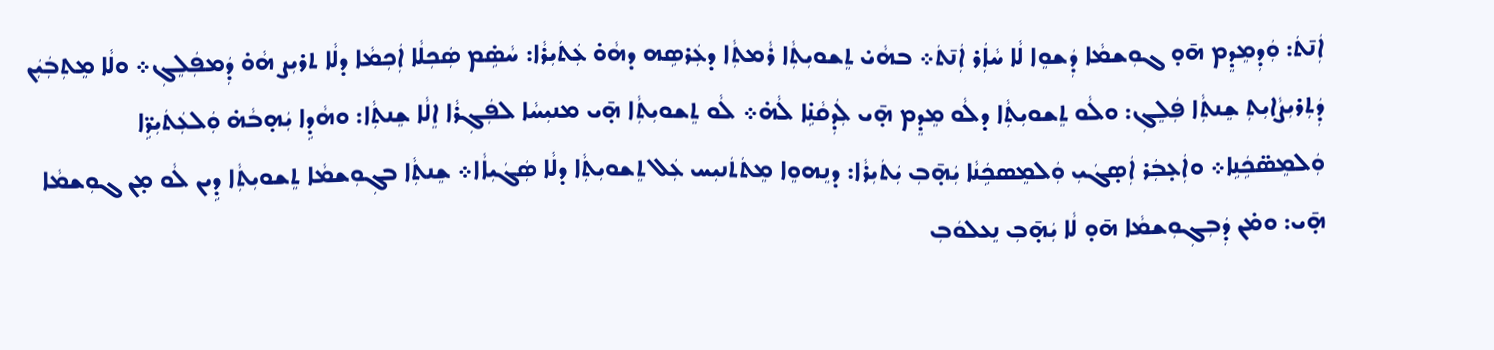ܐܲܢ̄ܬܿ: ܘܲܕܼܡܸܕܸܡ ܗ̄ܘ̣ ܓܘܼܫܡܵܐ ܕܲܫܘܸܐ ܠܵܐ ܚܵܐܲܪ ܐܲܢ̄ܬܿ܀ ܒܗܵܝ̇ ܬܸܫܘܝܼܬܼܵܐ ܪܵܡܬܼܵܐ ܕܥܲܪܣܹܗ ܕܗܵܘ̇ ܥܲܬܿܝܼܪܵܐ: ܚܵܣܹ̇ܡ ܣܲܟܼܠܵܐ ܐܲܟܼܡܵܐ ܕܠܵܐ ܬܪܝܼܨ ܗܵܘ̇ ܕܲܡܦܲܠܸܓܼ܀ ܘܠܵܐ ܡܸܬܼܒܲܝܲܢ ܕܲܬܼܪܝܼܨܵܐܝܼܬܼ ܫܸܢܬܼܵܐ ܦܲܠܸܓܼ: ܘܠܵܘ ܬܸܫܘܝܼܬܼܵܐ ܕܠܵܘ ܡܸܕܸܡ ܗ̣̄ܝ ܠܲܕܼܩܵܢܹ̇ܐ ܠܵܗ̇܀ ܠܵܘ ܬܸܫܘܝܼܬܼܵܐ ܗ̣̄ܝ ܡܢܝܼܚܵܐ ܠܦܲܓܼܪܵܐ ܐܸܠܵܐ ܫܸܢܬܼܵܐ: ܘܗܵܕܹܐ ܝܲܗ̣ܒܵܗ̇ ܘܲܠܥܲܬܿܝܼܖܹ̈ܐ ܘܲܠܡܸܣ̈ܟܹܿܢܹܐ܀ ܘܐܲܥ̣ܒܲܪ ܐܲܣ̣ܓܿܝܼ ܘܲܠܡܸܣܟܹܿܢܵܐ ܝܲܗ̣̄ܒܼ ܝܲܬܿܝܼܪܵܐ: ܕܢܸܗܘܸܐ ܡܸܬܿܬܿܢܝܼܚ ܥܲܠ ܬܸܫܘܝܼܬܼܵܐ ܕܠܵܐ ܣܲܓܿܝܼܐܵܐ܀ ܫܸܢܬܼܵܐ ܒܓܼܘܼܫܡܵܐ ܬܸܫܘܝܼܬܼܵܐ ܕܹܝܢ ܠܵܘ ܡ̣ܢ ܓܘܼܫܡܵܐ ܗ̣̄ܝ: ܘܡ̇ܢ ܕܲܒܼܓܼܘܼܫܡܵܐ ܗ̄ܘ̣ ܠܵܐ ܝܲܗ̣̄ܒܼ ܢܸܥܠܘܿܒܼ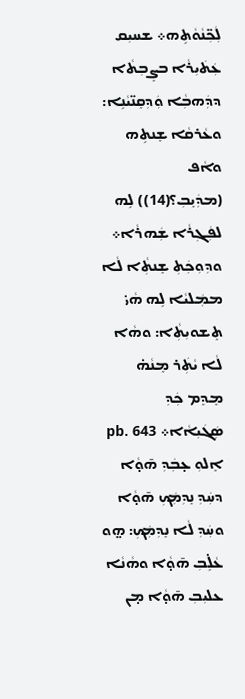ܠܲܟܼ̈ܢܵܘܵܬܹܗ܀ ܫܚܝܼܩ ܥܲܬܿܝܼܪܵܐ ܒܨܸܒܼܬܵܐ ܕܕܲܗܒܼܵܐ ܘܲܕܼܩܸܢ̈ܝܵܢܹܐ: ܘܥܵܪܩܵܐ ܫܸܢܬܹܗ ܘܐܵܦ (ܡܕܲܝܸܒܼ؟(14)) ܠܹܗ ܠܦܲܓܼܪܵܐ ܫܲܗܪܵܐ܀ ܘܕܼܘܼܟܲܬܼ ܫܸܢܬܼܵܐ ܠܵܐ ܡܡܲܠܝܵܐ ܠܹܗ ܗܵܝ̇ ܬܸܫܘܝܼܬܼܵܐ: ܘܗܵܐ ܠܵܐ ܝܵܬܲܪ ܡܸܢܵܗ̇ ܡܸܕܸܡ ܟܲܕܼ ܣܲܓܿܝܼܐܵܐ܀ pb. 643 ܐܸܠܘܼ ܥ̣ܒܲܕܼ ܗ̄ܘ̣ܵܐ ܕܚܲܕܼ ܢܸܕܼܡܲܟܼ ܗ̄ܘ̣ܵܐ ܘܚܲܕܼ ܠܵܐ ܢܸܕܼܡܲܟܼ: ܗ̤ܘ ܥܵܠܹ̇ܒܼ ܗ̄ܘ̣ܵܐ ܘܗܵܢܵܐ ܥܠܝܼܒܼ ܗ̄ܘ̣ܵܐ ܡ̣ܢ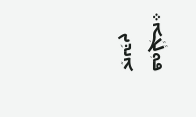ܦܘܼܠܵܓܼܵܐ܀ ܐܸܢܕܹܝܢ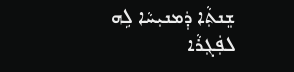ܫܸܢܬܼܵܐ ܕܲܡܢܝܼܚܵܐ ܠܹܗ ܠܦܲܓܼܪܵܐ